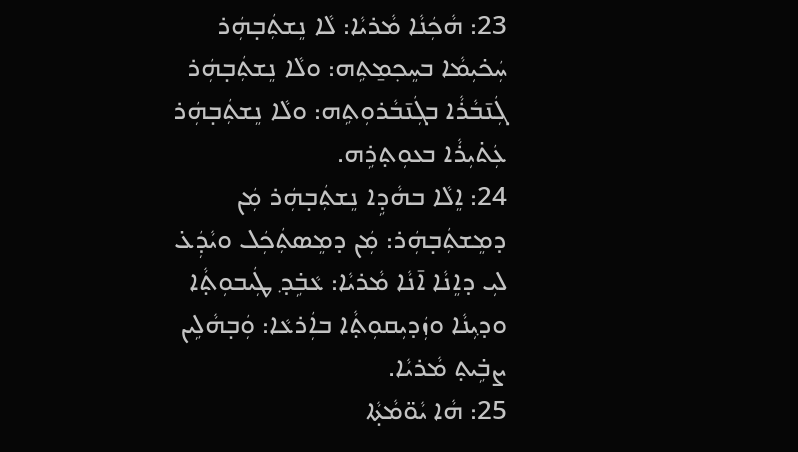23: ܗܵܟܲܢܵܐ ܡܵܪܝܵܐ: ܠܵܐ ܢܸܫܬܲܒ̣ܗܲܪ ܚܲܟ̇ܝܼܡܵܐ ܒܚܸܟ݂ܡ̱ܬܹܗ: ܘܠܵܐ ܢܸܫܬܲܒ̣ܗܲܪ ܓܲܢ̄ܒܵܪܵܐ ܒܓܲܢ̄ܒܵܪܘܼܬܹܗ: ܘܠܵܐ ܢܸܫܬܲܒ̣ܗܲܪ ܥܲܬ̇ܝܼܪܵܐ ܒܥܘܼܬ̣ܪܹܗ.
24: ܐܸܠܵܐ ܒܗܵܕܹܐ ܢܸܫܬܲܒ̣ܗܲܪ ܡܲܢ ܕܡܸܫܬܲܒ̣ܗܲܪ: ܡܲܢ ܕܡܸܣܬܲܟܲܠ ܘܝܵܕܲܥ̇ ܠܝܼ ܕܐܸܢܵܐ ܐ̄ܢܵܐ ܡܵܪܝܵܐ: ܥܵܒܹ̇ܕ݂ ܛܲܝܒܘܼܬ̣ܵܐ ܘܕ݂ܝܼܢܵܐ ܘܙܲܕܝܼܩܘܼܬ̣ܵܐ ܒܐܲܪܥܵܐ: ܘܲܒ̣ܗܵܠܹܝܢ ܨܒܹ̇ܝܬ̣ ܡܵܪܝܵܐ.
25: ܗܵܐ ܝܵܘ̈ܡܵܬ̣ܵܐ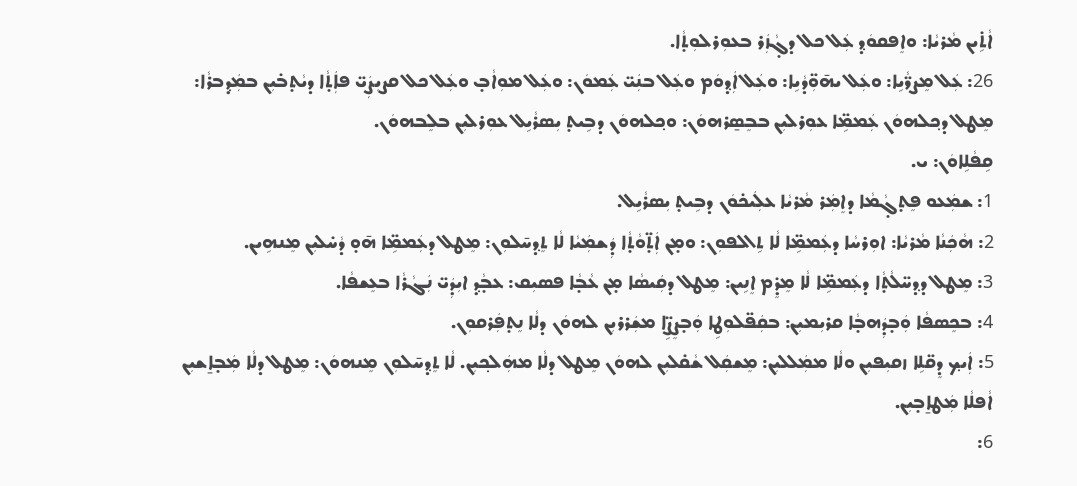ܐܵܬܹ̇ܝܢ ܡܵܪܝܵܐ: ܘܐܸܦܩܘܿܕ݂ ܥܲܠ ܟܠ ܕܓ̣ܵܙܲܪ ܒܥܘܼܪܠܘܼܬ̣ܵܐ.
26: ܥܲܠ ܡܸܨܖ̈ܵܝܹܐ: ܘܥܲܠ ܝܗ̄ܘܼ̈ܕܵܝܹܐ: ܘܥܲܠ ܐܲܕ݂ܘܿܡ ܘܥܲܠ ܒܢܲܝ̈ ܥܲܡܘܿܢ: ܘܥܲܠ ܡܘܼܐܵܒ̣ ܘܥܲܠ ܟܠ ܩܨܝܼܨܲܝ̈ ܦܐܲܬ̣ܵܐ ܕܝܵܬ̣ܒ̇ܝܼܢ ܒܡܲܕ݂ܒܪܵܐ: ܡܸܛܠ ܕܟ݂ܠܗܘܿܢ ܥܲܡܡܹ̈ܐ ܥܘܼܪܠܝܼܢ ܒܒܸܣ̱ܪܗܘܿܢ: ܘܟ݂ܠܗܘܿܢ ܕܒܹܝܬ̣ ܝܼܣܪܵܝܹܠ ܥܘܼܪܠܝܼܢ ܒܠܸܒܗܘܿܢ.
ܩܹܦܵܠܹܐܘܿܢ: ܝ.
1: ܫܡܲܥܘ ܦܸܬ̣ܓ̣ܵܡܵܐ ܕܐܸܡܲܪ ܡܵܪܝܵܐ ܥܠܲܝܟ̇ܘܿܢ ܕܒܹܝܬ̣ ܝܼܣܪܵܝܹܠ.
2: ܗܵܟܲܢܵܐ ܡܵܪܝܵܐ: ܐܘܼܪܚܵܐ ܕܥܲܡܡܹ̈ܐ ܠܵܐ ܬܹܐܠܦܘܼܢ: ܘܡ̣ܢ ܐܲܬ̣̈ܘܵܬ̣ܵܐ ܕܲܫܡܲܝܵܐ ܠܵܐ ܬܸܕ݂ܚ̄ܠܘܼܢ: ܡܸܛܠ ܕܥܲܡܡܹ̈ܐ ܗ̄ܘ̣ ܕܵܚ̇ܠܝܼܢ ܡܸܢܗܹܝܢ.
3: ܡܸܛܠ ܕܕ݂ܚ̈ܠܵܬ̣ܵܐ ܕܥܲܡܡܹ̈ܐ ܠܵܐ ܡܸܕܸ̇ܡ ܐܸܢܹܝܢ: ܡܸܛܠ ܕܩܲܝܣܵܐ ܡ̣ܢ ܥܵܒ̣ܵܐ ܦܣܝܼܩ: ܥܒ̣ܵܕ݂ ܐܝܼܕܲܝ̈ ܢܲܓܵܪܵܐ ܒܥܸܫܦܵܐ.
4: ܒܟܸܣܦܵܐ ܘܲܒ̣ܕܲܗܒ̣ܵܐ ܩܪܝܼܡܝܼܢ: ܒܩܲܦ̈ܠܘܼܛܹܐ ܘܲܒ̣ܨܸܨܹ̈ܐ ܡܫܲܪܪܝܼܢ ܠܗܘܿܢ ܕܠܵܐ ܢܸܬ̣ܦܲܪܩܘܼܢ.
5: ܐܲܝܟ݂ ܕܸܩ̈ܠܹܐ ܙܩܝܼܦܝܼܢ ܘܠܵܐ ܡܡܲܠܠܝܼܢ: ܡܸܫܩܲܠ ܫܵܩ̇ܠܝܼܢ ܠܗܘܿܢ ܡܸܛܠ ܕܠܵܐ ܡܗܲܠܟ݂ܝܼܢ. ܠܵܐ ܬܸܕ݂ܚ̄ܠܘܼܢ ܡܸܢܗܘܿܢ: ܡܸܛܠ ܕܠܵܐ ܡܲܒ̣ܐ̱ܫܝܼܢ ܐܵܦܠܵܐ ܡܲܛܐ̱ܒ̣ܝܼܢ.
6: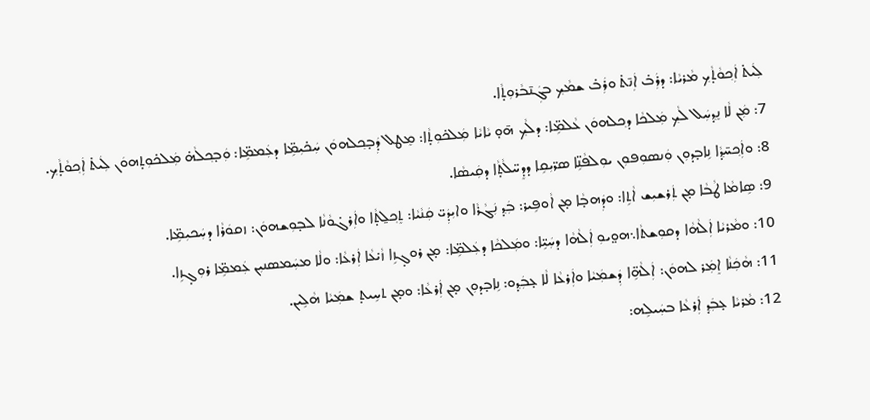ܠܲܝܬ̇ ܐܲܟ݂ܘܵܬ̣ܵܟ݂ ܡܵܪܝܵܐ: ܕܪܲܒ̇ ܐܲܢ̄ܬ̇ ܘܪܲܒ̇ ܫܡܵܟ݂ ܒܓܲܢ̄ܒܵܪܘܼܬ̣ܵܐ.
7: ܡܲܢ ܠܵܐ ܢܸܕ݂ܚܲܠ ܠܵܟ݂ ܡܲܠܟܵܐ ܕܟ݂ܠܗܘܿܢ ܥܵܠܡܹ̈ܐ: ܕܠܵܟ݂ ܗ̄ܘ̣ ܝܵܐܝܵܐ ܡܲܠܟ̇ܘܼܬ̣ܵܐ: ܡܸܛܠ ܕܲܒ̣ܟ݂ܠܗܘܿܢ ܚܲܟ̇ܝܼܡܹ̈ܐ ܕܥܲܡܡܹ̈ܐ: ܘܲܒ̣ܟ݂ܠܵܗ̇ ܡܲܠܟ̇ܘܼܬ̣ܗܘܿܢ ܠܲܝܬ̇ ܐܲܟ݂ܘܵܬ̣ܵܟ݂.
8: ܘܐܲܟ݂ܚ̄ܕ݂ܵܐ ܢܹܐܒ̣ܕܘܼܢ ܘܲܢܣܘܼܦܘܼܢ ܝܘܼܠܦܵܢܹ̈ܐ ܣܖ̈ܝܼܩܹܐ ܕܕܸܚ̈ܠܵܬ̣ܵܐ ܕܩܲܝܣܵܐ.
9: ܣܹܐܡܵܐ ܛܵܒܵܐ ܡ̣ܢ ܬܲܪܫܝܼܫ ܐܵܬܹܐ: ܘܕܲܗܒ̣ܵܐ ܡ̣ܢ ܐܵܘܦܹܝܪ: ܒܲܕ݂ ܢܲܓܵܪܵܐ ܘܐܝܼܕܲܝ̈ ܩܲܢܵܝܵܐ: ܬܸܟ݂ܠ̱ܬ̣ܵܐ ܘܐܲܪܓ̇ܘܵܢܵܐ ܠܒ̣ܘܼܫܗܘܿܢ: ܙܩܘܿܪܵܐ ܕܚܲܟܝܼܡܹ̈ܐ.
10: ܘܡܵܪܝܵܐ ܐܲܠܵܗܵܐ ܕܩܘܼܫܬܵܐ܆ܗܘ̤ܝܘܼ ܐܲܠܵܗܵܐ ܕܚܲܝܹ̈ܐ: ܘܡܲܠܟܵܐ ܕܥܲܠܡܹ̈ܐ: ܡ̣ܢ ܪܘܓ̣ܙܹܐ ܙܵܝ̇ܥܵܐ ܐܲܪܥܵܐ: ܘܠܵܐ ܡܚܲܡܣܢܝܼܢ ܥܲܡܡܹ̈ܐ ܪܘܼܓ̣ܙܹܐ.
11: ܗܵܟܲܢܵܐ ܐܸܡܲܪ ܠܗܘܿܢ: ܐܲܠܵܗܹ̈ܐ ܕܲܫܡܲܝܵܐ ܘܐܲܪܥܵܐ ܠܵܐ ܥ̣ܒܲܕ݂ܘ: ܢܹܐܒ̣ܕܘܼܢ ܡ̣ܢ ܐܲܪܥܵܐ: ܘܡ̣ܢ ܬܚܹܝܬ̣ ܫܡܲܝܵܐ ܗܵܠܹܝܢ.
12: ܡܵܪܝܵܐ ܥ̣ܒܲܕ݂ ܐܲܪܥܵܐ ܒܚܲܝܠܹܗ: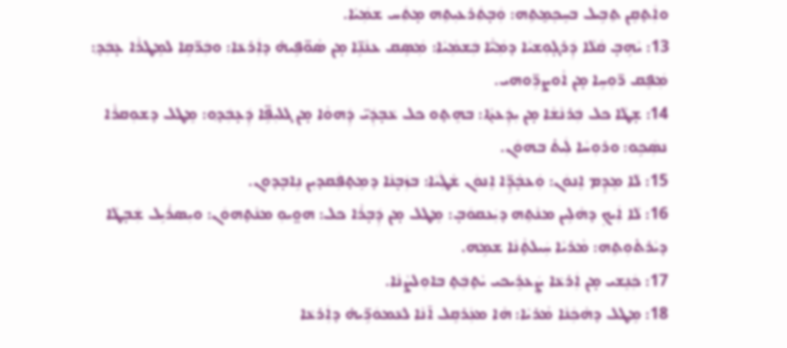ܘܐܲܬ̣ܩܸܢ ܬܸܒܹܝܠ ܒܚܸܟ݂ܡ̱ܬܹܗ: ܘܲܒ̣ܬܲܪܥܝܼܬܹܗ ܡ̣ܬܲܚ ܫܡܲܝܵܐ.
13: ܝܵܗܹܒ̣ ܩܵܠܵܐ ܕܲܪܓ̣ܘܼܫܝܵܐ ܕܡܲܝ̈ܵܐ ܒܲܫܡܲܝܵܐ: ܡܲܣܸܩ ܥܢܵܢܹ̈ܐ ܡ̣ܢ ܣܵܘ̈ܦܹܝܗ̇ ܕܐܲܪܥܵܐ: ܘܒܲܖ̈ܩܹܐ ܠܡܸܛܪܵܐ ܥ̣ܒܲܕ݂: ܡܲܦܸܩ ܖ̈ܘܼܚܹܐ ܡ̣ܢ ܐܵܘܨܖܹ̈ܘܗܝ.
14: ܫ̣ܛܵܐ ܟܠ ܒܲܪܢܵܫܵܐ ܡ̣ܢ ܝܼܕܲܥܬ̣ܵܐ: ܒܗܸܬ̣ܘ ܟܠ ܥܵܒ̣ܕܲܝ̈ ܕܲܗܘܵܐ ܡ̣ܢ ܓܠܝܼܦܹ̈ܐ ܕܲܥ̣ܒܲܕ݂ܘ: ܡܸܛܠ ܕܫܘܼܩܪܵܐ ܢܣܲܟܹܘ: ܘܪܘܼܚܵܐ ܠܲܝܬ̇ ܒܗܘܿܢ.
15: ܠܵܐ ܡܸܕܸܡ ܐܸܢܘܿܢ: ܘܲܥܒ̣ܵܕܹ̈ܐ ܐܸܢܘܿܢ ܫܵܛܲܝܵܐ: ܒܙܲܒ̣ܢܵܐ ܕܡܸܬ̣ܦܲܩܕܝܼܢ ܢܹܐܒ̣ܕܘܼܢ.
16: ܠܵܐ ܐܲܝܟ݂ ܕܗܵܠܹܝܢ ܡܢܵܬܹܗ ܕܝܲܥܩܘܿܒ̣: ܡܸܛܠ ܡ̣ܢ ܕܲܒ̣ܪܵܐ ܟܠ: ܗܘ̤ܝܘܼ ܡܢܵܬ̣ܗܘܿܢ: ܘܝܼܣܪܵܝܹܠ ܫܲܒ̣ܛܵܐ ܕܝܵܪܬ̇ܘܼܬܹܗ: ܡܵܪܝܵܐ ܚܲܝܠܬ̣ܵܢܵܐ ܫܡܹܗ.
17: ܟܲܢܸܫܝ ܡ̣ܢ ܐܲܪܥܵܐ ܨܲܥܪܹܝܟܝ ܝܵܬ̣ܒܲܬ̣ ܒܐܘܼܠܨܵܢܵܐ.
18: ܡܸܛܠ ܕܗܵܟܲܢܵܐ ܡܵܪܝܵܐ: ܗܵܐ ܡܥܲܪܩܸܠ ܐ̄ܢܵܐ ܠܥܵܡܘܿܖܹ̈ܝܗ̇ ܕܐܲܪܥܵܐ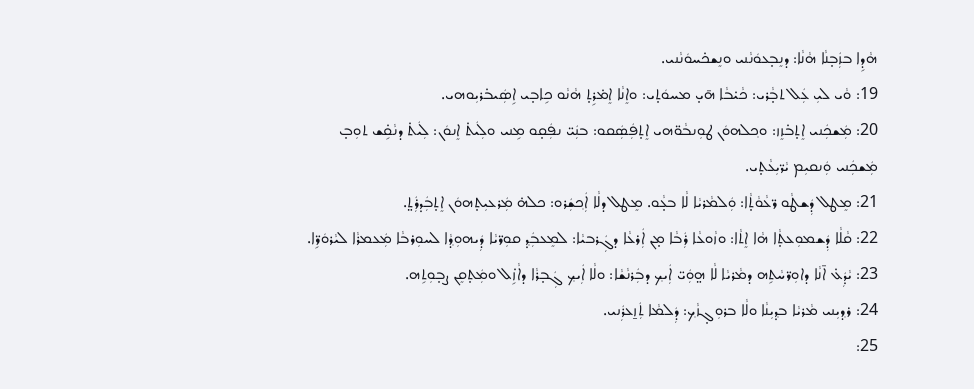ܗܵܕܹܐ ܒܙܲܒ̣ܢܵܐ ܗܵܢܵܐ: ܕܢܸܒ̣ܥܘܿܢܵܢܝ ܘܢܸܫܟ̇ܚܘܿܢܵܢܝ.
19: ܘܵܝ ܠܝܼ ܥܲܠ ܬܒ̣ܵܪܝ: ܟܵܝ̇ܒܵܐ ܗ̄ܝ̣ ܡܚܘܿܬ̣ܝ: ܘܐܸܢܵܐ ܐܸܡ̇ܪܹܬ̣ ܗܵܢܵܘ ܟܹܐܒ̣ܝ ܐܹܣܲܝܒ̇ܪܝܼܘܗܝ.
20: ܡܲܫܟܲܢܝ ܐܸܬ̣ܒ̇ܙܸܙ: ܘܟ݂ܠܗܘܿܢ ܛܘܼܢܒܵܘ̈ܗܝ ܐܸܬ̣ܦܲܣܲܩܘ: ܒܢܲܝ̈ ܢܦܲܩ̣ܘ ܡܹܢܝ ܘܠܲܝܬ̇ ܐܸܢܘܿܢ: ܠܲܝܬ̇ ܕܢܵܩܹ̇ܫ ܬܘܼܒ̣ ܡܲܫܟܲܢܝ ܘܲܢܩܝܼܡ ܝܵܖ̈ܝܼܥܵܬ̣ܝ.
21: ܡܸܛܠ ܕܲܫܛܵܘ ܖ̈ܥܵܘܵܬ̣ܵܐ: ܘܲܠܡܵܪܝܵܐ ܠܵܐ ܒܥ̣ܵܘ. ܡܸܛܠ ܕܠܵܐ ܐܲܟ݂ܫܲܪܘ: ܟܠܗ̇ ܡܲܪܥܝܼܬ̣ܗܘܿܢ ܐܸܬ̣ܒܲܕܪܲܬ̤.
22: ܩܵܠܵܐ ܕܲܫܡܘܼܥܬ̣ܵܐ ܗܵܐ ܐܸܬܵܐ: ܘܙܵܘܥܵܐ ܪܲܒܵܐ ܡ̣ܢ ܐܲܪܥܵܐ ܕܓܲܪܒܝܵܐ: ܠܡܸܥܒܲܕ݂ ܩܘܼܖ̈ܝܵܐ ܕܲܝܗܘܼܕ݂ܵܐ ܠܚܘܼܪܒܵܐ ܡܲܥܡܪܵܐ ܠܝܵܪܘܿܖܹ̈ܐ.
23: ܝܵܕܲܥ̇ ܐ̄ܢܵܐ ܕܐܘܼܖ̈ܚܵܬܹܗ ܕܡܵܪܝܵܐ ܠܵܐ ܗ̤ܘܲܝ̈ ܐܲܝܟ݂ ܕܒܲܪܢܵܫܵܐ: ܘܠܵܐ ܐܲܝܟ݂ ܓܲܒ̣ܪܵܐ ܕܐܵܙܹ̇ܠ ܘܡܲܬ̣ܩܸܢ ܨܒ̣ܘܼܬܹܗ.
24: ܪܕ݂ܝܼܢܝ ܡܵܪܝܵܐ ܒܕ݂ܝܼܢܵܐ ܘܠܵܐ ܒܪܘܼܓ̣ܙܵܟ݂: ܕܲܠܡܵܐ ܬܲܙ̱ܥܪܲܢܝ.
25: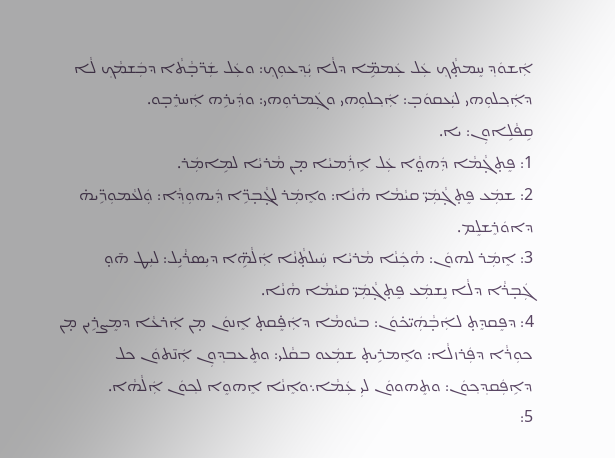ܐܲܫܘܿܕ݂ ܚܸܡܬ̣ܵܟ݂ ܥܲܠ ܥܲܡܡܹ̈ܐ ܕܠܵܐ ܝܲܕ݂ܥܘܼܟ݂: ܘܥܲܠ ܫܲܖ̈ܒ̣ܵܬܵܐ ܕܒܲܫܡܵܟ݂ ܠܵܐ ܕܐܲܟ݂ܠܘܼܗܝ ܠܝܲܥܩܘܿܒ̣: ܐܲܟ݂ܠܘܼܗܝ ܘܓܲܡܪܘܼܗܝ: ܘܕܲܝܪܹܗ ܐܲܚܪܸܒ̣ܘ.
ܩܹܦܵܠܹܐܘܼܢ: ܝܐ.
1: ܦܸܬ̣ܓ̣ܵܡܵܐ ܕܲܗܘ̤ܵܐ ܥܲܠ ܐܹܪܲܡܝܵܐ ܡ̣ܢ ܡܵܪܝܵܐ ܠܡܹܐܡܲܪ.
2: ܫܡܲܥ ܦܸܬ̣ܓ̣ܵܡܲܝ̈ ܩܝܵܡܵܐ ܗܵܢܵܐ: ܘܐܸܡܲܪ ܠܓ̣ܵܒ̣ܖܹ̈ܐ ܕܲܝܗܘܼܕ݂ܵܐ: ܘܲܠܥܵܡܘܼܖܹ̈ܝܗ̇ ܕܐܘܿܪܸܫܠܸܡ.
3: ܐܸܡܲܪ ܠܗܘܿܢ: ܗܵܟܲܢܵܐ ܡܵܪܝܵܐ ܚܲܝܠܬ̣ܵܢܵܐ ܐܲܠܵܗܹ̈ܐ ܕܝܼܣܪܵܝܹܠ: ܠܝܼܛ ܗ̄ܘ̣ ܓܲܒ̣ܪܵܐ ܕܠܵܐ ܢܸܫܡܲܥ ܦܸܬ̣ܓ̣ܵܡܲܝ̈ ܩܝܵܡܵܐ ܗܵܢܵܐ.
4: ܕܦܸܩܕܸܬ̣ ܠܐܲܒ̣ܵܗܲܝ̈ܟ̇ܘܿܢ: ܒܝܵܘܡܵܐ ܕܐܲܦܸ̇ܩܬ̣ ܐܸܢܘܿܢ ܡ̣ܢ ܐܲܪܥܵܐ ܕܡܸܨܪܹܝܢ ܡ̣ܢ ܟܘܼܪܵܐ ܕܦܲܪܙܠܵܐ: ܘܐܸܡܪܹܝܬ̣ ܫܡܲܥܘ ܒܩܵܠܝ: ܘܬܸܥܒܕ݂ܘܼܢ ܐܲܢ̄ܬܘܿܢ ܟܠ ܕܐܹܦܲܩܕ݂ܟ݂ܘܿܢ: ܘܬܸܗܘܘܿܢ ܠܝܼ ܥܲܡܵܐ܆ܘܐܸܢܵܐ ܐܸܗܘܸܐ ܠܟ݂ܘܿܢ ܐܲܠܵܗܵܐ.
5: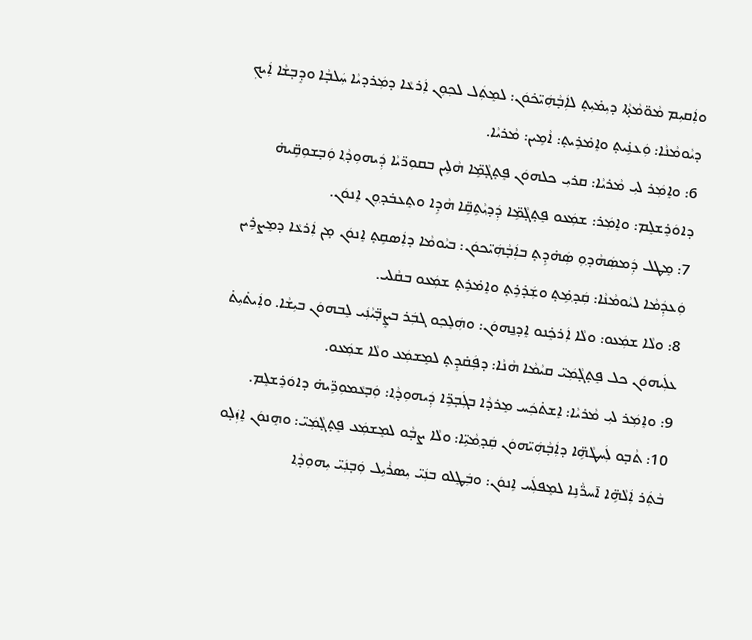ܘܐܲܩܝܼܡ ܡܵܘ̈ܡܵܬ̣ܵܐ ܕܝܼܡ̇ܝܼܬ̣ ܠܐܲܒ̣ܵܗܲܝ̈ܟ̇ܘܿܢ: ܠܡܸܬܲܠ ܠܟ݂ܘܼܢ ܐܲܪܥܵܐ ܕܡܲܪܕܝܵܐ ܚܲܠܒ̣ܵܐ ܘܕܸܒ̣ܫܵܐ ܐܲܝܟ݂ ܕܝܵܘܡܵܢܵܐ: ܘܲܥܢܹ̇ܝܬ̣ ܘܐܸܡ̇ܪܹܝܬ̣: ܐܵܡܹܝܢ: ܡܵܪܝܵܐ.
6: ܘܐܸܡܲܪ ܠܝܼ ܡܵܪܝܵܐ: ܩܪܝܼ ܟܠܗܘܿܢ ܦܸܬ̣ܓ̣ܵܡܹ̈ܐ ܗܵܠܹܝܢ ܒܩܘܼܖ̈ܝܵܐ ܕܲܝܗܘܼܕ݂ܵܐ ܘܲܒ̣ܫܘܼܩܹ̈ܝܗ̇ ܕܐܘܿܪܸܫܠܸܡ: ܘܐܸܡܲܪ: ܫܡܲܥܘ ܦܸܬ̣ܓ̣ܵܡܹ̈ܐ ܕܲܕ݂ܝܵܬܹܩܹ̈ܐ ܗܵܕܹܐ ܘܬܸܥܒ̇ܕ݂ܘܼܢ ܐܸܢܘܿܢ.
7: ܡܸܛܠ ܕܲܡܣܲܗܵܕ݂ܘܼ ܣܲܗ̇ܕܹܬ̣ ܒܐܲܒ̣ܵܗܲܝ̈ܟܘܿܢ: ܒܝܵܘܡܵܐ ܕܐܲܣܩܹܬ̣ ܐܸܢܘܿܢ ܡ̣ܢ ܐܲܪܥܵܐ ܕܡܸܨܪܹܝܢ ܘܲܥܕܲܡܵܐ ܠܝܵܘܡܵܢܵܐ: ܩܲܕ݂ܡܹ̇ܬ̣ ܘܫܲܕ̇ܪܹܬ̣ ܘܐܸܡ̇ܪܹܬ̣ ܫܡܲܥܘ ܒܩܵܠܝ.
8: ܘܠܵܐ ܫܡܲܥܘ: ܘܠܵܐ ܐܲܪܟܸ̇ܢܘ ܐܸܕ݂ܢ̱ܗܘܿܢ: ܘܗܲܠܸܟ݂ܘ ܓܒܲܪ ܒܨܸܒ̣̈ܝܵܢܲܝ ܠܸܒܗܘܿܢ ܒܝܼܫܵܐ. ܘܐܲܝܬ̇ܝܼܬ̇ ܥܠܲܝܗܘܿܢ ܟܠ ܦܸܬ̣ܓ̣ܵܡܲܝ̈ ܩܝܵܡܵܐ ܗܵܢܵܐ: ܕܦܲܩ̇ܕܸܬ̣ ܠܡܸܫܡܲܥ ܘܠܵܐ ܫܡܲܥܘ.
9: ܘܐܸܡܲܪ ܠܝܼ ܡܵܪܝܵܐ: ܐܸܫܬ̇ܟܲܚ ܡܸܪܕܵܐ ܒܓܲܒ̣ܖܹ̈ܐ ܕܲܝܗܘܼܕ݂ܵܐ: ܘܲܒ̣ܥܵܡܘܼܖܹ̈ܝܗ̇ ܕܐܘܿܪܸܫܠܸܡ.
10: ܬܵܒ̣ܘ ܠܲܚܛܵܗܹ̈ܐ ܕܐܲܒ̣ܵܗܲܝ̈ܗܘܿܢ ܩܲܕ݂ܡܵܝܹ̈ܐ: ܘܠܵܐ ܨܒ̣ܵܘ ܠܡܸܫܡܲܥ ܦܸܬ̣ܓ̣ܵܡܲܝ̈: ܘܗܸܢܘܿܢ ܐܸܙܲܠ̣ܘ ܒܵܬܲܪ ܐܲܠܵܗܹ̈ܐ ܐ̄ܚܖ̈ܵܢܹܐ ܠܡܸܦܠܲܚ ܐܹܢܘܿܢ: ܘܒܲܛܸܠܘ ܒܢܲܝ̈ ܝܼܣܪܵܝܹܠ ܘܲܒ̣ܢܲܝ̈ ܝܼܗܘܼܕ݂ܵܐ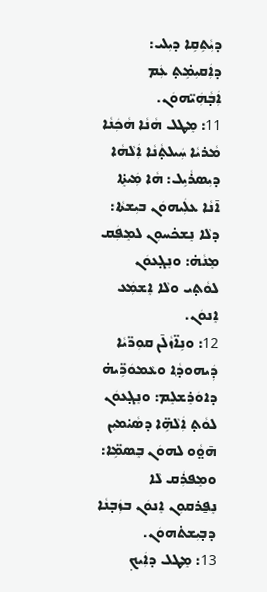ܕܝܼܵܬܹܩܹܐ ܕܝܼܠܝ: ܕܐܲܩܝܼܡܹ̇ܬ̣ ܥܲܡ ܐܲܒ̣ܵܗܲܝ̈ܗܘܿܢ.
11: ܡܸܛܠ ܗܵܢܵܐ ܗܵܟܲܢܵܐ ܡܵܪܝܵܐ ܚܲܝܠܬ̣ܵܢܵܐ ܐܲܠܵܗܵܐ ܕܝܼܣܪܵܝܹܠ: ܗܵܐ ܡܲܝܬܸ̇ܐ ܐ̄ܢܵܐ ܥܠܲܝܗܘܿܢ ܒܝܼܫܬܵܐ: ܕܠܵܐ ܢܸܫܟ̇ܚܘܼܢ ܠܡܸܦܲܩ ܡܸܢܵܗ̇: ܘܢܸܓ̣ܥܘܿܢ ܠܘܵܬ̣ܝ ܘܠܵܐ ܐܸܫܡܲܥ ܐܸܢܘܿܢ.
12: ܘܢܹܐ̈ܙܵܠ̄ܢ ܩܘܼܖ̈ܝܵܐ ܕܲܝܗܘܕ݂ܵܐ ܘܥܵܡܘܿܖܹ̈ܝܗ̇ ܕܐܘܿܪܸܫܠܸܡ: ܘܢܸܓ̣ܥܘܿܢ ܠܘܵܬ̣ ܐܲܠܵܗܹ̈ܐ ܕܣܵܝ̇ܡܝܼܢ ܗ̄ܘ̤ܵܘ ܠܗܘܿܢ ܒܸܣܡܹ̈ܐ: ܘܡܸܦܪܲܩ ܠܵܐ ܢܸܦ̱ܪܩܘܼܢ ܐܸܢܘܿܢ ܒܙܲܒ̣ܢܵܐ ܕܒ̣ܝܼܫܬ̇ܗܘܿܢ.
13: ܡܸܛܠ ܕܐܲܝܟ݂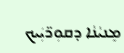ܡܸܢܝܵܢܵܐ ܕܩܘܼܖ̈ܝܲܝܟ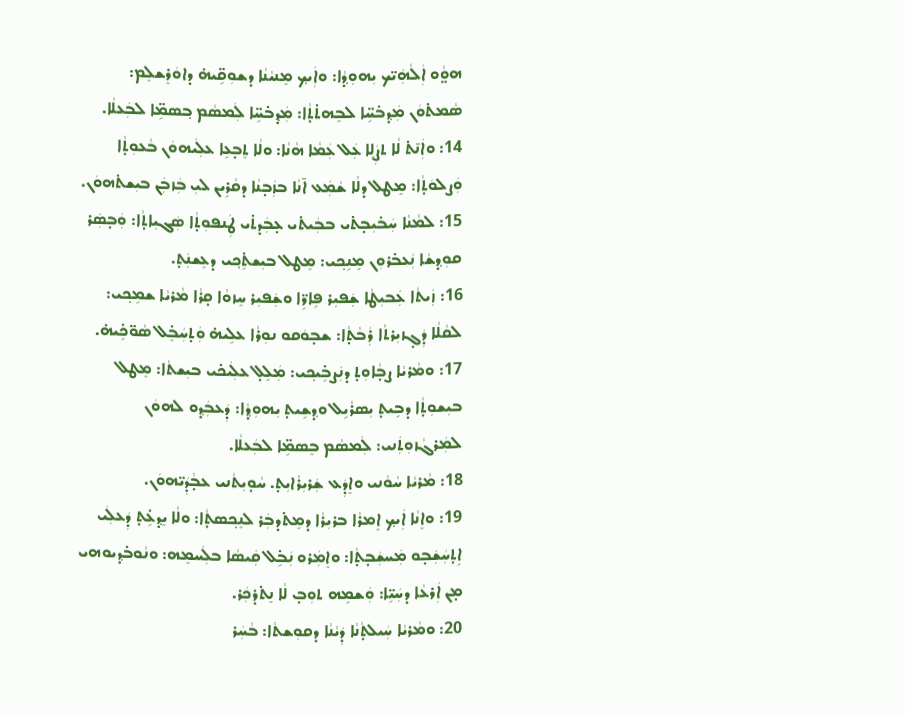ܗܘ̤ܵܘ ܐܲܠܵܗܲܝ̈ܟ ܝܼܗܘܼܕ݂ܵܐ: ܘܐܲܝܟ݂ ܡܸܢܝܵܢܵܐ ܕܫܘܼܩܹ̈ܝܗ̇ ܕܐܘܿܪܸܫܠܸܡ: ܣܵܡܬ̇ܘܿܢ ܡܲܕ݂ܒ̇ܚܹ̈ܐ ܠܒܸܗܬ̇ܬ̣ܵܐ: ܡܲܕ݂ܒ̇ܚܹ̈ܐ ܠܲܡܣܵܡ ܒ݂ܣܡܹ̈ܐ ܠܒܲܥܠܵܐ.
14: ܘܐܲܢ̄ܬ̇ ܠܵܐ ܬܨܲܠܹܐ ܥܲܠ ܥܲܡܵܐ ܗܵܢܵܐ: ܘܠܵܐ ܬܸܒ̣ܥܹܐ ܥܠܲܝܗܘܿܢ ܒܵܥܘܼܬ̣ܵܐ ܘܲܨܠܘܿܬ̣ܵܐ: ܡܸܛܠ ܕܠܵܐ ܫܵܡܲܥ ܐ̄ܢܵܐ ܒܙܲܒ̣ܢܵܐ ܕܩܵܪܹܝܢ ܠܝܼ ܒܲܙܒܲܢ ܒܝܼܫܬ̇ܗܘܿܢ.
15: ܠܡܵܢܵܐ ܚܲܒ̇ܝܼܒ̣ܬ̇ܝ ܒܒܲܝܬ̇ܝ ܥ̣ܒܲܕܬ̇ܝ ܛܲܢܦܘܼܬ̣ܵܐ ܣܲܓܝܼܐܬ̣ܵܐ: ܘܲܒ̣ܣܲܪ ܩܘܼܕ݂ܫܵܐ ܢܲܥܒ̇ܪܘܼܢ ܡܸܢܹܟ݂ܝ: ܡܸܛܠ ܒܝܼܫܬܹ̇ܟ݂ܝ ܕܥܸܫܢܲܬ̣.
16: ܙܲܝܬܵܐ ܥܲܒܝܼܛܵܐ ܫܲܦܝܼܪ ܦܹܐܖܹ̈ܐ ܘܫܲܦܝܼܪ ܚܸܙܘܵܐ ܩ̣ܪܵܐ ܡܵܪܝܵܐ ܫܡܹܟ݂ܝ: ܠܩܵܠܵܐ ܕܲܓ̣ܙܝܼܪܬܵܐ ܪܲܒܵܬ̣ܵܐ: ܫܒ̣ܘܿܩܘ ܢܘܼܪܵܐ ܥܠܹܝܗ̇ ܘܲܬ̣ܚܲܒܸ̇ܠ ܣܵܘ̈ܟܹ̇ܝܗ̇.
17: ܘܡܵܪܝܵܐ ܨܒ̣ܵܐܘܼܬ̣ ܕܢܲܨܒܹ̇ܝܟ݂ܝ: ܡܲܠܸܠ̣ ܥܠܲܝܟ̇ܝ ܒܝܼܫܬܵܐ: ܡܸܛܠ ܒܝܼܫܘܼܬ̣ܵܐ ܕܒܹܝܬ̣ ܝܼܣܪܵܝܹܠ ܘܕ݂ܫܹܝܬ̣ ܝܼܗܘܼܕ݂ܵܐ: ܕܲܥܒܲܕ݂ܘ ܠܗܘܿܢ ܠܡܲܪܓܵܙܘܼܬܲܢܝ: ܠܲܡܣܵܡ ܒܸܣܡܹ̈ܐ ܠܒܲܥܠܵܐ.
18: ܡܵܪܝܵܐ ܚܵܘܵܢܝ ܘܐܸܕܲܥ ܫܲܪܝܼܪܵܐܝܼܬ̣. ܚܵܘ̣ܝܼܬܵܢܝ ܥܒ̣ܵܕܲܝ̈ܗܘܿܢ.
19: ܘܐܸܢܵܐ ܐܲܝܟ݂ ܐܸܡܪܵܐ ܒܪܝܼܪܵܐ ܕܡܸܬ̇ܕܒܲܪ ܠܢܸܟ݂ܣܬ̣ܵܐ: ܘܠܵܐ ܝܸܕ݂ܥܹ̇ܬ̣ ܕܲܥܠܲܝ ܐܹܬ̣ܚܲܫܲܒ̣ܘ ܡܲܚܫܲܒ̣ܬ̣ܵܐ: ܘܐܸܡܲܪܘ ܢܲܒܹ̇ܠ ܩܲܝܣܵܐ ܒܠܲܚܡܸܗ: ܘܢܵܘܒ̇ܕ݂ܝܘܗܝ ܡ̣ܢ ܐܲܪܥܵܐ ܕܚܲܝܹ̈ܐ: ܘܲܫܡܹܗ ܬܘܼܒ̣ ܠܵܐ ܢܸܬ̇ܕ̇ܟܲܪ.
20: ܘܡܵܪܝܵܐ ܚܲܝܠܬ̣ܵܢܵܐ ܕܲܝܵܢܵܐ ܕܩܘܼܫܬܵܐ: ܒܵܚܲܪ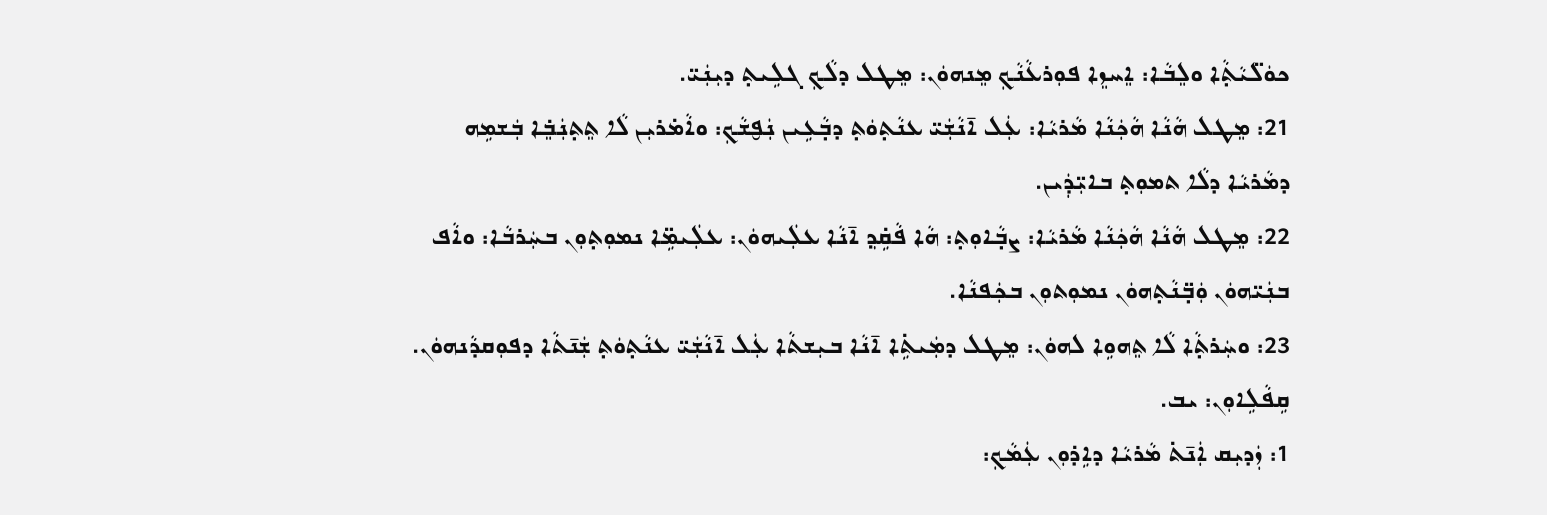ܟܘܿܠ̈ܝܵܬ̣ܵܐ ܘܠܸܒܵܐ: ܐܸܚܙܸܐ ܦܘܼܪܥܵܢܵܟ݂ ܡܸܢܗܘܿܢ: ܡܸܛܠ ܕܠܵܟ݂ ܓܠܹܝܬ̣ ܕܝܼܢܲܝ̈.
21: ܡܸܛܠ ܗܵܢܵܐ ܗܵܟܲܢܵܐ ܡܵܪܝܵܐ: ܥܲܠ ܐ̄ܢܵܫܲܝ̈ ܥܢܵܬ̣ܘܿܬ̣ ܕܒ̣ܵܥܹܝܢ ܢܲܦ̮ܫܵܟ݂: ܘܐܵܡ̇ܪܝܼܢ ܠܵܐ ܬܸܬ̣ܢܲܒܸ̇ܐ ܒܲܫܡܹܗ ܕܡܵܪܝܵܐ ܕܠܵܐ ܬܡܘܼܬ̣ ܒܐܝܼ̈ܕܲܝܢ.
22: ܡܸܛܠ ܗܵܢܵܐ ܗܵܟܲܢܵܐ ܡܵܪܝܵܐ: ܨܒ̣ܵܐܘܼܬ̣: ܗܵܐ ܦܵܩܹ̇ܕ݂ ܐ̄ܢܵܐ ܥܠܲܝܗܘܿܢ: ܥܠܲܝܡܹ̈ܐ ܢܡܘܼܬ̣ܘܼܢ ܒܚܲܪܒܵܐ: ܘܐܵܦ ܒܢܲܝ̈ܗܘܿܢ ܘܲܒ̣̈ܢܵܬ̣ܗܘܿܢ ܢܡܘܼܬܘܼܢ ܒܟܲܦܢܵܐ.
23: ܘܚܲܪܬ̣ܵܐ ܠܵܐ ܬܸܗܘܹܐ ܠܗܘܿܢ: ܡܸܛܠ ܕܡܲܝܬܹ̇ܐ ܐ̄ܢܵܐ ܒܝܼܫܬܵܐ ܥܲܠ ܐ̄ܢܵܫܲܝ̈ ܥܢܵܬ̣ܘܿܬ̣ ܫܲܢ̄ܬܵܐ ܕܦܘܼܩܕܵܢܗܘܿܢ.
ܩܹܦܵܠܹܐܘܼܢ: ܝܒ.
1: ܙܲܕܝܼܩ ܐܲܢ̄ܬ̇ ܡܵܪܝܵܐ ܕܐܹܕ̇ܘܼܢ ܥܲܡܵܟ݂: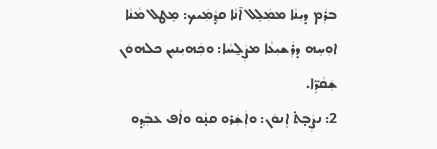ܒܪܲܡ ܕܝܼܢܵܐ ܡܡܲܠܸܠ ܐ̄ܢܵܐ ܩܕ݂ܵܡܲܝܟ: ܡܸܛܠ ܡܵܢܵܐ ܐܘܼܚܹܗ ܕܪܲܫܝܼܥܵܐ ܡܨܲܠ̱ܚܵܐ: ܘܟܲܗܝܼܢܝܼܢ ܟܠܗܘܿܢ ܫܲܩܵܖܹ̈ܐ.
2: ܢܨܲܒ̣ܬ̇ ܐܸܢܘܿܢ: ܘܐܲܫܲܪܘ ܩܢ̣ܵܘ ܘܐܵܦ ܥܒܲܕ݂ܘ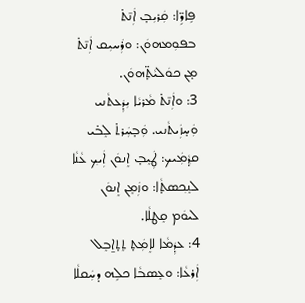ܦܹܐܖܹ̈ܐ: ܩܲܪܝܼܒ̣ ܐܲܢ̄ܬ̇ ܒܦܘܼܡܗܘܿܢ: ܘܪܲܚܝܼܩ ܐܲܢ̄ܬ̇ ܡ̣ܢ ܟܘܿܠܝܵܬ̣̈ܗܘܿܢ.
3: ܘܐܲܢ̄ܬ̇ ܡܵܪܝܵܐ ܝܼܕܲܥܬܵܢܝ ܘܲܚ̣ܙܲܝܬܵܢܝ. ܘܲܒ̣ܚܲܪܬ̇ ܠܸܒ̇ܝ ܩܕ݂ܵܡܲܝܟ: ܛܲܝܸܒ̣ ܐܸܢܘܿܢ ܐܲܝܟ݂ ܥܵܢܵܐ ܠܢܸܟ݂ܣܬ̣ܵܐ: ܘܙܲܡܸܢ ܐܸܢܘܿܢ ܠܝܘܿܡ ܩܸܛܠܵܐ.
4: ܥܕܲܡܵܐ ܠܐܸܡܲܬ̣ ܬܸܬ̣ܐ̱ܒܸܠ ܐܲܪܥܵܐ: ܘܥܸܣܒܵܐ ܟܠܹܗ ܕܚܲܩܠܵܐ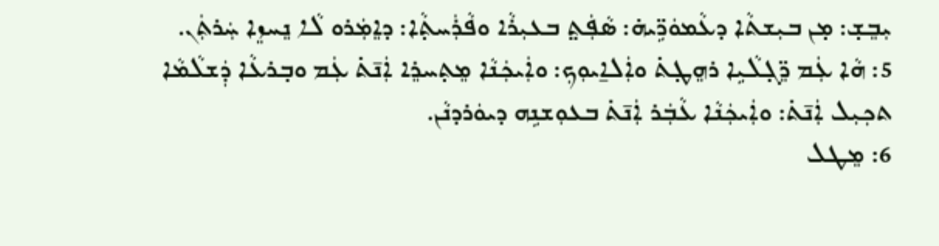ܝܼܒܸܫ̣: ܡ̣ܢ ܒܝܼܫܬܵܐ ܕܥܵܡܘܿܖܹ̈ܝܗ̇: ܣܵܦܲܬ̤ ܒܥܝܼܪܵܐ ܘܦܵܪܲܚܬ̣ܵܐ: ܕܐܸܡܲܪܘ ܠܵܐ ܢܸܚܙܸܐ ܚܲܪܬܲܢ.
5: ܗܵܐ ܥܲܡ ܖܸ̈ܓ̣ܠܵܝܹܐ ܪܗܸܛ̣ܬ̇ ܘܐܲܠܐ̱ܝܘܼܟ݂: ܘܐܲܝܟܲܢܵܐ ܡܸܬ̣ܚܪܸܐ ܐܲܢ̄ܬ̇ ܥܲܡ ܘܒ̣ܪܥܵܐ ܕܲܫܠܵܡܵܐ ܬܟ݂ܝܼܠ ܐܲܢ̄ܬ̇: ܘܐܲܝܟܲܢܵܐ ܥܵܒܲܪ ܐܲܢ̄ܬ̇ ܒܥܘܼܫܢܹܗ ܕܝܘܿܪܕܢܵܢ.
6: ܡܸܛܠ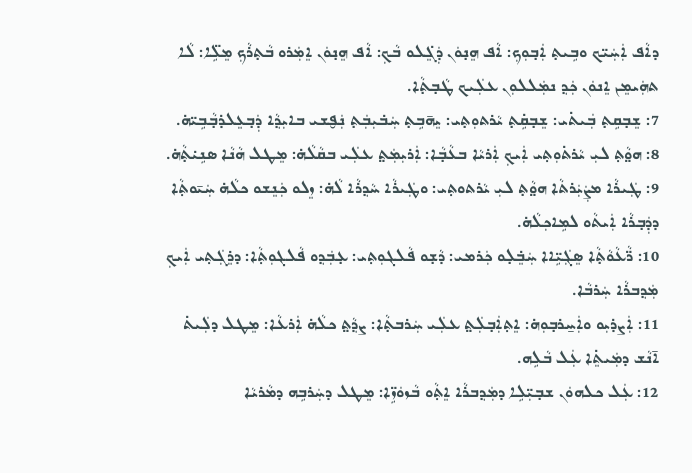ܕܐܵܦ ܐܲܚܲܝ̈ܟ ܘܒܹܝܬ̣ ܐܲܒ̣ܘܼܟ݂: ܐܵܦ ܗܸܢ̣ܘܿܢ ܕܲܓܸ̇ܠܘ ܒܵܟ݂: ܐܵܦ ܗܸܢ̣ܘܿܢ ܐܸܡܲܪܘ ܒܵܬ̣ܪܵܟ݂ ܡܸܠܹ̈ܐ: ܠܵܐ ܬܗܲܝܡܸܢ ܐܸܢܘܿܢ ܟܲܕ݂ ܢܡܲܠܠܘܼܢ ܥܠܲܝܟ ܛܵܒ̣ܬ̣ܵܐ.
7: ܫܸܒ̣ܩܹܬ̣ ܒܲܝܬ̇ܝ: ܫܸܒ̣ܩܹ̇ܬ̣ ܝܵܪܬܘܼܬ̣ܝ: ܝܸܗ̄ܒܹܬ̣ ܚܲܒ̇ܝܼܒܲܬ̣ ܢܲܦ̮ܫܝ ܒܐܝܼܕ݂ܵܐ ܕܲܒ̣ܥܸܠܕ̇ܒ̣ܵܒܹܝ̈ܗ̇.
8: ܗܘ̤ܵܬ݂ ܠܝܼ ܝܵܪܬ̇ܘܼܬ݂ܝ ܐܲܝܟ݂ ܐܲܪܝܵܐ ܒܥܵܒ̣ܵܐ: ܐܲܪܝܼܡܲܬ̤ ܥܠܲܝ ܒܩܵܠܵܗ̇: ܡܸܛܠ ܗܵܢܵܐ ܣܢܹܝ̇ܬ̣ܵܗ̇.
9: ܛܲܝܪܵܐ ܡܨܲܝܲܪܬܵܐ ܗܘ̤ܵܬ̣ ܠܝܼ ܝܵܪܬܘܬ݂ܝ: ܘܛܲܝܪܵܐ ܚܵܕ݂ܪܵܐ ܠܵܗ̇: ܙܸܠܘ ܟܲܢܸܫܘ ܟܠܵܗ̇ ܚܲܝ̄ܘܬ݂ܵܐ ܕܕܲܒ̣ܪܵܐ ܐܲܝܬܵܘ ܠܡܹܐܟ݂ܠܵܗ̇.
10: ܖ̈ܵܥܵܘܵܬ̣ܵܐ ܣܸܓܲܝܹ̈ܐܐ ܚܲܒܸ̇ܠ̣ܘ ܟܲܪܡܝ: ܕܵܫ̣ܘ ܦܵܠܓܘܼܬ݂ܝ: ܥ̣ܒܲܕ݂ܘ ܦܵܠܓܘܼܬ݂ܵܐ: ܕܪܸܓܲܬ݂ܝ ܐܲܝܟ݂ ܡܲܕ݂ܒܪܵܐ ܚܲܪܒܵܐ.
11: ܐܲܨܕ̇ܝܼܘ ܘܐܲܚ̱ܪܒ̣ܘܼܗ̇: ܐܸܬ݂ܐܲܒ̣ܠܲܬ̤ ܥܠܲܝ ܚܲܪܒܬ̣ܵܐ: ܨܕ݂ܵܬ̤ ܟܠܵܗ̇ ܐܲܪܥܵܐ: ܡܸܛܠ ܕܠܲܝܬ̇ ܐ̄ܢܵܫ ܕܡܲܝܬܸ̇ܐ ܥܲܠ ܒܵܠܹܗ.
12: ܥܲܠ ܟܠܗܘܿܢ ܫܒ̣ܝܼ̈ܠܹܐ ܕܡܲܕ݂ܒܪܵܐ ܐܸܬ݂ܵܘ ܒܵܙܘܿܙܹ̈ܐ: ܡܸܛܠ ܕܚܲܪܒܹܗ ܕܡܵܪܝܵܐ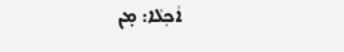ܐܵܟ݂ܠܵܐ: ܡ̣ܢ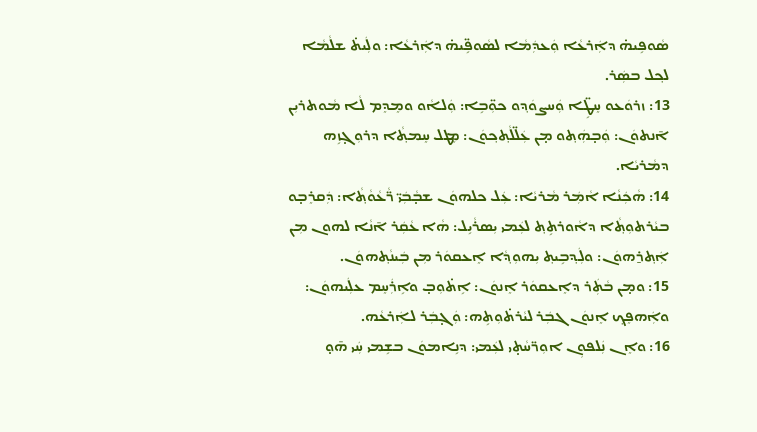ܣܵܘܦܹܝܗ̇ ܕܐܲܪܥܵܐ ܘܲܥܕܲܡܵܐ ܠܣܵܘܦܹ̈ܝܗ̇ ܕܐܲܪܥܵܐ: ܘܠܲܝܬ̇ ܫܠܵܡܵܐ ܠܟ݂ܠ ܒܣܲܪ.
13: ܙܪܘܿܥܘ ܚܸܛܹ̈ܐ ܘܲܚܨܘܿܕ݂ܘ ܟܘܼ̈ܒܹܐ: ܘܲܠܐܵܘ ܘܡܸܕܸܡ ܠܵܐ ܡܵܘܬܪܝܼܢ ܐ̄ܢܬܘܿܢ: ܘܲܒ̣ܗܲܬ݂ܘ ܡ̣ܢ ܥܲܠ̈ܠܵܬ݂ܟ݂ܘܿܢ: ܡܸܛܠ ܚܸܡܬ݂ܵܐ ܕܪܘܼܓ̣ܙܹܗ ܕܡܵܪܝܵܐ.
14: ܗܵܟܲܢܵܐ ܐܵܡܲܪ ܡܵܪܝܵܐ: ܥܲܠ ܟܠܗܘܿܢ ܫܒ̣ܵܒܲܝ̈ ܖ̈ܵܥܵܘܵܬ݂ܵܐ: ܕܲܩܪܸܒ̣ܘ ܒܝܵܪܬܘܼܬ݂ܵܐ ܕܐܵܘܪܬܹܬ݂ ܠܥܲܡܝ ܝܼܣܪܵܝܹܠ: ܗܵܐ ܥܵܩܲܪ ܐ̄ܢܵܐ ܠܗܘܢ ܡܼܢ ܐܲܬ݂ܪ̱ܗܘܿܢ: ܘܠܲܕ݂ܒܹܝܬ݂ ܝܼܗܘܼܕ݂ܵܐ ܐܸܥܩܘܿܪ ܡܼܢ ܒܲܝܢܵܬ݂ܗܘܿܢ.
15: ܘܡ̣ܢ ܒܵܬܲܪ ܕܐܸܥܩܘܿܪ ܐܸܢܘܿܢ: ܐܹܬ̇ܘܼܒ̣ ܘܐܹܪܲܚܸܡ ܥܠܲܝܗܘܿܢ: ܘܐܲܗܦܸܟ݂ ܐܸܢܘܿܢ ܓܒܲܪ ܠܝܵܪܬ̇ܘܼܬܹܗ: ܘܲܓ̣ܒܲܪ ܠܐܲܪܥܵܗ.
16: ܘܐܸܢ ܢܲܠܦܘܼܢ ܐܘܼܖ̈ܚܵܬ̣ܝ ܠܥܲܡܝ: ܕܢܹܐܡܘܿܢ ܒܫܹܡܝ ܚܲܝ ܗ̄ܘ̣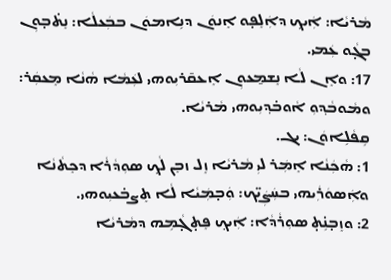ܡܵܪܝܵܐ: ܐܲܝܟ݂ ܕܐܲܠܸܦ̣ܘ ܐܸܢܘܿܢ ܕܢܹܐܡܘܿܢ ܒܒܲܥܠܵܐ: ܢܸܬ̇ܒ̣ܘܼܢ ܒܓ̣ܵܘ ܥܲܡܝ.
17: ܘܐܸܢ ܠܵܐ ܢܸܫܡ̱ܥܘܼܢ ܐܸܥܩ̄ܪܝܼܘܗܝ ܠܥܲܡܵܐ ܗܵܢܵܐ ܡܸܥܩܲܪ: ܘܡܵܘܒܵܕ݂ܘܼ ܐܵܘܒ̇ܕ݂ܝܼܘܗܝ ܡܵܪܝܵܐ.
ܩܹܦܵܠܹܐܘܿܢ: ܝܓ.
1: ܗܵܟܲܢܵܐ ܐܸܡܲܪ ܠܝܼ ܡܵܪܝܵܐ ܙܸܠ ܙܒܸܢ ܠܵܟ݂ ܣܘܼܕܵܪܵܐ ܕܟܸܬܵܢܵܐ ܘܐܲܣܘܿܪܲܝܗܝ ܒܚܲܨܲܝ̈ܟ: ܘܲܒ̣ܡܲܝܵܐ ܠܵܐ ܬܸܨܒ̇ܥܝܼܘܗܝ.
2: ܘܙܸܒ̣ܢܹ̇ܬ̣ ܣܘܼܪܵܕܵܐ: ܐܲܝܟ݂ ܦܸܬ̣ܓ̣ܵܡܹܗ ܕܡܵܪܝܵܐ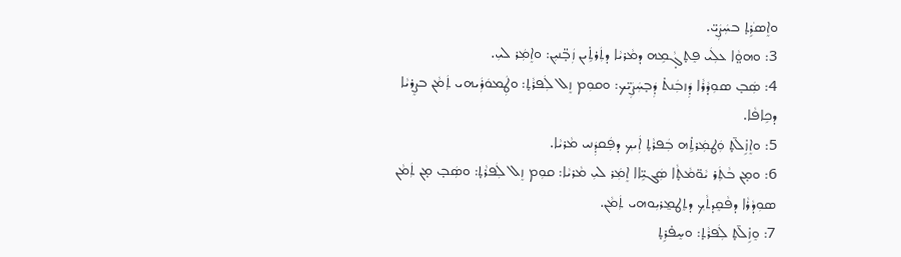ܘܐܸܣ݁ܪܹܬ̣ ܒܚܲܨܲܝ̈.
3: ܘܗܘ̤ܵܐ ܥܠܲܝ ܦܸܬ̣ܓ̣ܵܡܹܗ ܕܡܵܪܝܵܐ ܕܬܲܪܬܹ̇ܝܢ ܙܲܒ̣̈ܢܝܼܢ: ܘܐܸܡܲܪ ܠܝܼ.
4: ܣܲܒ̣ ܣܘܼܕܵܪܵܐ ܕܲܙܒܲܢܬ̇ ܕܲܒ̣ܚܲܨܲܝ̈ܟ: ܘܩܘܼܡ ܙܸܠ ܠܲܦܪܵܬ̣: ܘܛܲܡܘܿܪܲܝܗܝ ܬܲܡܵܢ ܒܨܸܪܝܵܐ ܕܟܹܐܦܵܐ.
5: ܘܐܸܙܹ̇ܠ̄ܬ̣ ܘܲܛܡܲܪܬܹ̇ܗ ܒܲܦܪܵܬ̣ ܐܲܝܟ݂ ܕܦܲܩܕܲܢܝ ܡܵܪܝܵܐ.
6: ܘܡ̣ܢ ܒܵܬܲܪ ܝܵܘ̈ܡܵܬ̣ܵܐ ܣܲܓܝܹ̈ܐܐ ܐܸܡܲܪ ܠܝܼ ܡܵܪܝܵܐ: ܩܘܼܡ ܙܸܠ ܠܲܦܪܵܬ̣: ܘܣܲܒ̣ ܡ̣ܢ ܬܲܡܵܢ ܣܘܼܕܵܪܵܐ ܕܦܵܩܸܕܬܵܟ݂ ܕܬܸܛܡ̱ܪܝܼܘܗܝ ܬܲܡܵܢ.
7: ܘܸܙܹ̇ܠ̄ܬ̣ ܠܲܦܪܵܬ̣: ܘܚܸܦ̇ܪܹܬ̣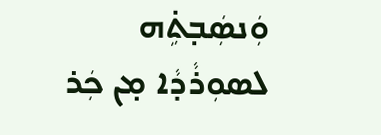ܘܲܢܣܲܒ̣ܬܹ̇ܗ ܠܣܘܼܪܵܕܵܐ ܡ̣ܢ ܟܲܪ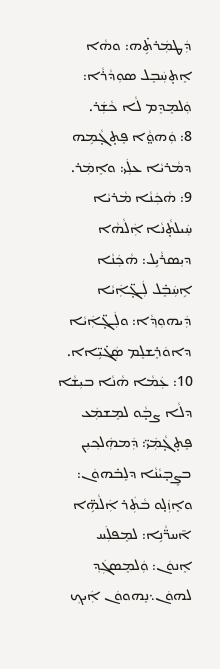ܕܲܛܡܲܪܬܹ̇ܗ: ܘܗܵܐ ܐܸܬ̣ܚܲܒܸܠ ܣܘܼܕܵܪܵܐ: ܘܲܠܡܸܕܸܡ ܠܵܐ ܟܵܫܲܪ.
8: ܘܲܗܘ̤ܵܐ ܦܸܬ̣ܓ̣ܵܡܹܗ ܕܡܵܪܝܵܐ ܥܠܲܝ: ܘܐܸܡܲܪ.
9: ܗܵܟܲܢܵܐ ܡܵܪܝܵܐ ܚܲܝܠܬ̣ܵܢܵܐ ܐܲܠܵܗܵܐ ܕܝܼܣܪܵܝܹܠ: ܗܵܟܲܢܵܐ ܐܹܚܲܒܸ̇ܠ ܠܲܓ̣̈ܐܲܝܵܐ ܕܲܝܗܘܼܕ݂ܵܐ: ܘܠܲܓ̣̈ܐܲܝܵܐ ܕܐܘܿܪܸܫܠܸܡ ܣܲܓ̇ܝܹ̈ܐܐ.
10: ܥܲܡܵܐ ܗܵܢܵܐ ܒܝܼܫܵܐ ܕܠܵܐ ܨܒ̣ܵܘ ܠܡܸܫܡܲܥ ܦܸܬ̣ܓ̣ܵܡܲܝ̈: ܕܲܡܗܲܠܟ݂ܝܼܢ ܒܨܸܒ̣ܝܵܢܵܐ ܕܠܸܒ̇ܗܘܿܢ: ܘܐܸܙܲܠ̣ܘ ܒܵܬܲܪ ܐܲܠܵܗܹ̈ܐ ܐ̄ܚܖ̈ܵܢܹܐ: ܠܡܸܦܠܲܚ ܐܸܢܘܿܢ: ܘܲܠܡܸܣܓܲܕ݂ ܠܗܘܿܢ܆ܢܸܗܘܘܿܢ ܐܲܝܟ݂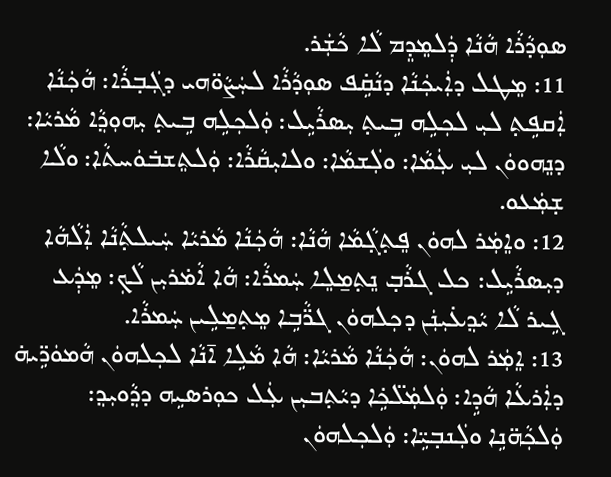ܣܘܼܕܵܪܵܐ ܗܵܢܵܐ ܕܲܠܡܸܕܸܡ ܠܵܐ ܟܵܫܲܪ.
11: ܡܸܛܠ ܕܐܲܝܟܲܢܵܐ ܕܢܵܩܹ̇ܦ ܣܘܼܕܵܪܵܐ ܠܚܲܨܵܘ̈ܗܝ ܕܓܲܒ̣ܪܵܐ: ܗܵܟܲܢܵܐ ܐܲܩܦܹܬ̣ ܠܝܼ ܠܟ݂ܠܹܗ ܒܹܝܬ̣ ܝܼܣܪܵܝܹܠ: ܘܲܠܟ݂ܠܹܗ ܒܹܝܬ̣ ܝܼܗܘܼܕ݂ܵܐ ܡܵܪܝܵܐ: ܕܢܸܗܘܘܿܢ ܠܝܼ ܥܲܡܵܐ: ܘܠܲܫܡܵܐ: ܘܠܐܝܼܩܵܪܵܐ: ܘܲܠܬܸܫܒ̇ܘܿܚܬܵܐ: ܘܠܵܐ ܫ̣ܡܲܥܘ.
12: ܘܐܸܡܲܪ ܠܗܘܿܢ ܦܸܬ̣ܓ̣ܵܡܵܐ ܗܵܢܵܐ: ܗܵܟܲܢܵܐ ܡܵܪܝܵܐ ܚܲܝܠܬ̣ܵܢܵܐ ܐܲܠܵܗܵܐ ܕܝܼܣܪܵܝܹܠ: ܟܠ ܓܪܵܒ̣ ܢܸܬ̣ܡ̱ܠܸܐ ܚܲܡܪܵܐ: ܗܵܐ ܐܵܡ̇ܪܝܼܢ ܠܵܟ݂: ܡܸܕܲܥ ܓܹܝܪ ܠܵܐ ܝܵܕ݂ܥ̇ܝܼܢܲܢ ܕܟ݂ܠܗܘܿܢ ܓܖ̈ܵܒܹܐ ܡܸܬ̣ܡ̱ܠܹܝܢ ܚܲܡܪܵܐ.
13: ܐܸܡܲܪ ܠܗܘܿܢ: ܗܵܟܲܢܵܐ ܡܵܪܝܵܐ: ܗܵܐ ܡܵܠܹܐ ܐ̄ܢܵܐ ܠܟ݂ܠܗܘܿܢ ܗܵܡܘܿܖܹ̈ܝܗ̇ ܕܐܲܪܥܵܐ ܗܵܕܹܐ: ܘܲܠܡܲܠ̈ܟܹ̇ܐ ܕܝܵܬ̣ܒܝܼܢ ܥܲܠ ܟܘܼܪܣܝܹܗ ܕܕ݂ܵܘܝܼܕ݂: ܘܲܠܟ݂ܵܗ̈ܢܹܐ ܘܠܲܢܒ̣ܝܹ̈ܐ: ܘܲܠܟ݂ܠܗܘܿܢ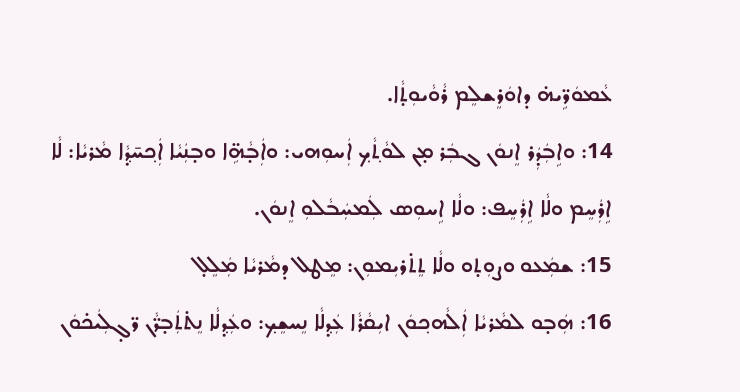ܥܵܡܘܿܖܹ̈ܝܗ̇ ܕܐܘܿܪܸܫܠܸܡ ܪܵܘܵܝܘܼܬ̣ܵܐ.
14: ܘܐܹܒܲܕܲܪ ܐܸܢܘܿܢ ܓܒܲܪ ܡ̣ܢ ܠܘܵܬ݂ܵܟ݂ ܐܲܚܘܼܗܝ: ܘܐܲܒ̣ܵܗܹ̈ܐ ܘܒ̣ܢܲܝܵܐ ܐܲܟ݂ܚ̄ܕ݂ܵܐ ܡܵܪܝܵܐ: ܠܵܐ ܐܹܪܲܚܸܡ ܘܠܵܐ ܐܹܪܲܚܸܦ: ܘܠܵܐ ܐܹܚܘܼܣ ܠܲܡܚܲܒܵܠܘܼ ܐܸܢܘܿܢ.
15: ܫܡܲܥܘ ܘܨܘܼܬ̣ܘ ܘܠܵܐ ܬܸܬ̇ܪܝܼܡܘܼܢ: ܡܸܛܠ ܕܡܵܪܝܵܐ ܡܲܠܸܠ̣
16: ܗܲܒ̣ܘ ܠܡܵܪܝܵܐ ܐܲܠܵܗܟ݂ܘܿܢ ܐܝܼܩܵܪܵܐ ܥܲܕ݂ܠܵܐ ܢܸܚܫܸܟ݂: ܘܥܲܕ݂ܠܵܐ ܢܸܬ̇ܬܲܒ̣ܖ̈ܵܢ ܖ̈ܓ̣ܠܲܝܟ̇ܘܿܢ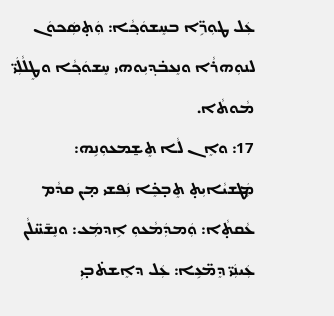ܥܲܠ ܛܘܼܖܹ̈ܐ ܒܚܸܫܘܿܟ݂ܵܐ: ܘܲܬ̣ܣܲܟܘܿܢ ܠܢܘܼܗܪܵܐ ܘܢܸܥܒ̇ܕ݂ܝܼܘܗܝ ܚܸܫܘܿܟ݂ܵܐ ܘܛܸܠܵܠܲܝ̈ ܡܵܘܬܵܐ.
17: ܘܐܸܢ ܠܵܐ ܬܸܫ̱ܡܥܘܼܢܹܗ: ܡܲܛܫܝܵܐܝܼܬ̣ ܬܸܒ̣ܟܸ̇ܐ ܢܲܦܫܝ ܡ̣ܢ ܩܕܵܡ ܥܵܩܬ̣ܵܐ: ܘܲܡܕܲܡܵܥܘܼ ܐܹܕܡܲܥ: ܘܢܸܫ̄ܚ̈ܠܵܢ ܥܲܝܢܲܝ̈ ܕܸܡ̈ܥܹܐ: ܥܲܠ ܕܐܸܫܬ̇ܒ̣ܝܼ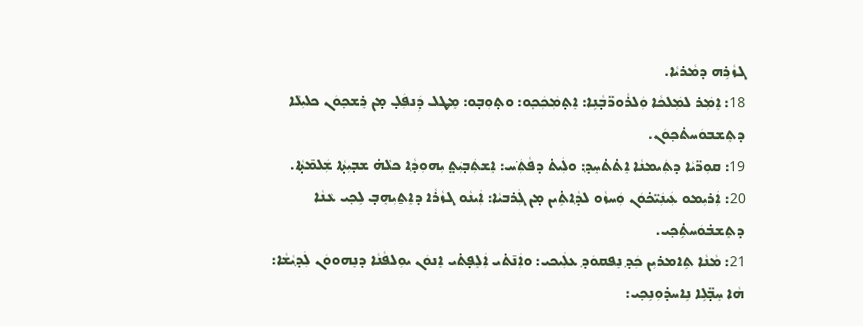ܓܙܵܪܹܗ ܕܡܵܪܝܵܐ.
18: ܐܸܡܲܪ ܠܡܲܠܟܵܐ ܘܲܠܪܵܘܖ̈ܒ̣ܵܢܹܐ: ܐܸܬ̣ܡܲܟܲܟ݂ܘ: ܘܬ̣ܘܼܒ̣ܘ: ܡܸܛܠ ܕܲܢܦܲܠ̣ ܡ̣ܢ ܪܸܫܟ݂ܘܿܢ ܟܠܝܼܠܵܐ ܕܬܸܫܒܘܿܚܬ̇ܟ݂ܘܿܢ.
19: ܩܘܼܖ̈ܝܵܐ ܕܬܲܝܡܢܵܐ ܐܸܬ̇ܬ̇ܚܸܕ݂: ܘܠܲܝܬ̇ ܕܦܵܬ݁ܲܚ: ܐܸܫܬܲܒ̣ܝܲܬ̤ ܝܼܗܘܼܕ݂ܵܐ ܟܠܵܗ̇ ܫܒ̣ܝܼܬ̣ܵܐ ܫܲܠܡ̄ܬ̣ܵܐ.
20: ܐܲܪܝܼܡܘ ܥܲܝܢܲܝ̈ܟ̇ܘܿܢ ܘܲܚܙܵܘ ܠܕ݂ܵܐܬܹ̇ܝܢ ܡ̣ܢ ܓܲܪܒܝܵܐ: ܐܲܝܢܵܘ ܓܙܵܪܵܐ ܕܐܸܬ̱ܝܼܗܸܒ̣ ܠܹܟ݂ܝ ܥܵܢܵܐ ܕܬܸܫܒ̇ܘܿܚܬܹ̇ܟ݂ܝ.
21: ܡܵܢܵܐ ܬܹܐܡܪܝܼܢ ܟܲܕ݂ ܢܸܦܩܘܿܕ݂ ܥܠܲܝܟܝ: ܘܐܲܢ̄ܬ̇ܝ ܐܲܠܸܦ̣ܬ̇ܝ ܐܸܢܘܿܢ ܝܘܼܠܦܵܢܵܐ ܕܢܸܗܘܘܿܢ ܠܲܕ݂ܝܵܫܵܐ: ܗܵܐ ܚܸܒ̣̈ܠܹܐ ܢܹܐܚܕ̇ܘܼܢܹܟ݂ܝ: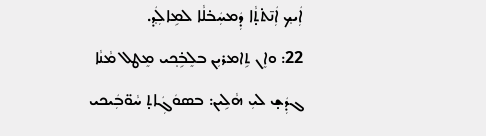ܐܲܝܟ݂ ܐܲܢ̄ܬ̇ܬ̣ܵܐ ܕܲܡܚܲܒ̇ܠܵܐ ܠܡܹܐܠܲܕ݂.
22: ܘܐܸܢ ܬܹܐܡܪܝܼܢ ܒܠܸܒܹ̇ܟ݂ܝ ܡܸܛܠ ܡܵܢܵܐ ܓܕܲܫ̣ ܠܝܼ ܗܵܠܹܝܢ: ܒܣܘܿܓܲܐܬ̣ ܚܵܘ̈ܒܲܝܟܝ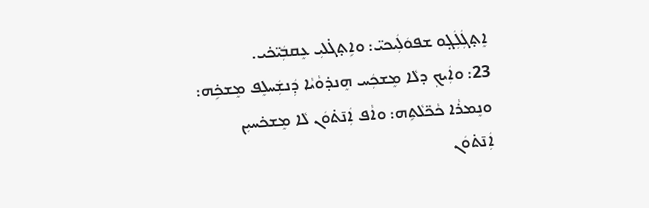ܐܸܬ̣ܓܲܠܲܓ̣ܘ ܫܦܘܿܠܲܝܟܝ̈: ܘܐܹܬ̣ܓ̇ܠܝܼ ܥܸܩܒܲܝ̈ܟ̇ܝ.
23: ܘܐܲܝܟ݂ ܕܠܵܐ ܡܸܫܟܲܚ ܗܸܢܕ̇ܘܵܝܵܐ ܕܲܢܫܲܚܠܸܦ ܡܸܫܟܹ̇ܗ: ܘܢܸܡܪܵܐ ܟܵܟ̈ܠܵܬܹܗ: ܘܐܵܦ ܐܲܢ̄ܬ̇ܘܿܢ ܠܵܐ ܡܸܫܟ̇ܚܝܼܢ ܐܲܢ̄ܬ̇ܘܿܢ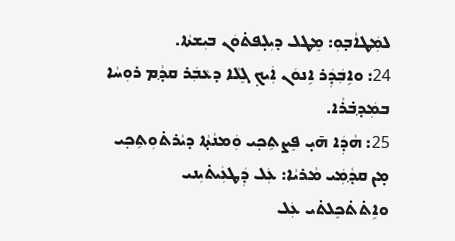ܠܡܲܛܐܵܒ̣ܘܼ: ܡܸܛܠ ܕܝܼܠ̣ܦܬ̇ܘܿܢ ܒܝܼܫܬܵܐ.
24: ܘܐܹܒܲܕܲܪ ܐܹܢܘܿܢ ܐܲܝܟ݂ ܓܸܠܵܐ ܕܥܵܒܲܪ ܩܕ݂ܵܡ ܪܘܼܚܵܐ ܒܡܲܕ݂ܒ̇ܪܵܐ.
25: ܗܵܕܲܐ ܗ̄ܝ̣ ܦܸܨܬܹܟ݂ܝ ܘܲܡܢܵܬ̣ܵܐ ܕܝܵܪܬ̇ܘܼܬܹܟ݂ܝ ܡ̣ܢ ܩܕ݂ܵܡܲܝ ܡܵܪܝܵܐ: ܥܲܠ ܕܲܛܥܲܝܬ̇ܝܼܢܝ ܘܐܹܬ̇ܬ̇ܟܸܠܬ̇ܝ ܥܲܠ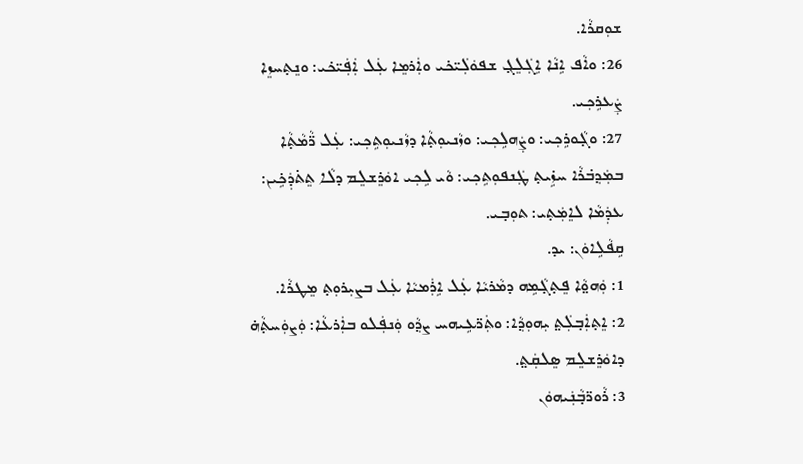ܫܘܼܩܪܵܐ.
26: ܘܐܵܦ ܐܹܢܵܐ ܐܹܓܲܠܸܓ̣ ܫܦܘܿܠܲܝ̈ܟ̇ܝ ܘܐܲܪܡܸܐ ܥܲܠ ܐܲܦܲܝ̈ܟ̇ܝ: ܘܢܸܬ̣ܚܙܸܐ ܨܲܥܪܹܟ݂ܝ.
27: ܘܓ̣ܵܘܪܹܟ݂ܝ: ܘܨܲܗܠܹܟ݂ܝ: ܘܙܵܢܝܘܼܬ̣ܵܐ ܕܙܵܢܝܘܼܬܹܟ݂ܝ: ܥܲܠ ܖ̈ܵܡܵܬ̣ܵܐ ܒܡܲܕ݂ܒ̇ܪܵܐ ܚܙܹ̇ܝܬ̣ ܛܲܢܦܘܼܬܹܟ݂ܝ: ܘܵܝ ܠܹܟ݂ܝ ܐܘܿܪܸܫܠܸܡ ܕܠܵܐ ܬܸܬ̇ܕܲܟܹ̇ܝܢ: ܥܕܲܡܵܐ ܠܐܸܡܲܬ̣ܝ: ܬܘܼܒ̣ܝ.
ܩܹܦܵܠܹܐܘܿܢ: ܝܕ.
1: ܘܲܗܘ̤ܵܐ ܦܸܬ̣ܓ̣ܵܡܹܗ ܕܡܵܪܝܵܐ ܥܲܠ ܐܹܪܲܡܝܵܐ ܥܲܠ ܒܨܝܼܪܘܼܬ̣ ܡܸܛܪܵܐ.
2: ܐܸܬ̣ܐܲܒ̣ܠܲܬ̤ ܝܼܗܘܼܕ݂ܵܐ: ܘܬܲܖ̈ܥܹܝܗܚ ܨܕ݂ܵܘ ܘܲܢܦܲܠܘ ܒܐܲܪܥܵܐ: ܘܲܨܘܲܚܬ̣ܵܗ̇ ܕܐܘܿܪܸܫܠܸܡ ܣܸܠܩܲܬ̤.
3: ܪܵܘܖ̈ܒ̣ܵܢܲܝܗܘܿܢ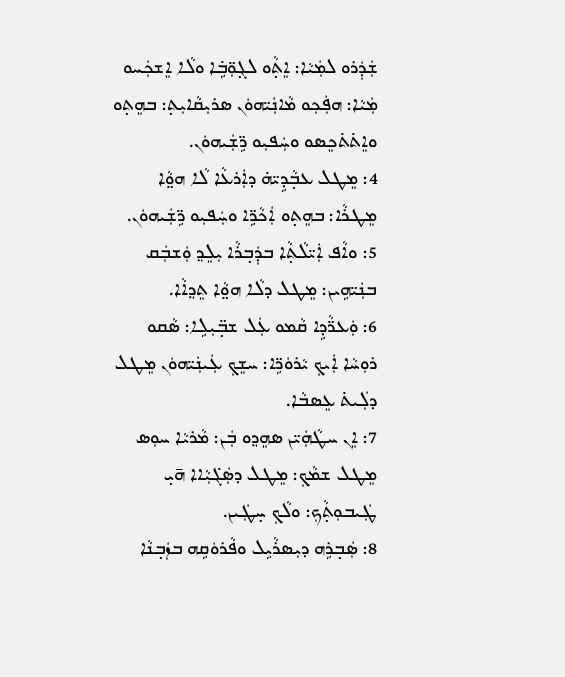ܫܲܕܲܪܘ ܠܡܲܝܵܐ: ܐܸܬ̣ܵܘ ܠܓ̣ܘܼ̈ܒܹ̇ܐ ܘܠܵܐ ܐܸܫܟܲܚܘ ܡܲܝܵܐ: ܗܦܲܟ݂ܘ ܡܵܐܢܲܝ̈ܗܘܿܢ ܣܪܝܼܩܵܐܝܼܬ̣: ܒܗܸܬ̣ܘ ܘܐܸܬ̇ܬ̇ܟܸܣܘ ܘܚܲܦܝܼܘ ܖܹ̈ܫܲܝܗܘܿܢ.
4: ܡܸܛܠ ܥܒ̣ܵܕܹܝ̈ܗ̇ ܕܐܲܪܥܵܐ ܠܵܐ ܗܘ̤ܵܐ ܡܸܛܪܵܐ: ܒܗܸܬ̣ܘ ܐܲܟܵܖܹ̈ܐ ܘܚܲܦܝܼܘ ܖܹ̈ܫܲܝܗܘܿܢ.
5: ܘܐܵܦ ܐܲܝ̈ܠܵܬ̣ܵܐ ܒܕܲܒ̣ܪܵܐ ܝܼܠܸܕ݂ ܘܲܫܒܲܩ ܒܢܲܝ̈ܗܹܝܢ: ܡܸܛܠ ܕܠܵܐ ܗܘ̤ܵܐ ܬܸܕ݂ܐܵܐ.
6: ܘܲܥܖ̈ܵܕܹܐ ܩܵܡܘ ܥܲܠ ܫܒ̣̈ܝܼܠܹܐ: ܣܵܩܘ ܪܘܼܚܵܐ ܐܲܝܟ݂ ܝܵܪܘܿܖܹ̈ܐ: ܚܫܸܟ݂ ܥܲܝܢܲܝ̈ܗܘܿܢ ܡܸܛܠ ܕܠܲܝܬ̇ ܥܸܣܒܵܐ.
7: ܐܸܢ ܚܛܵܗܲܝ̈ܢ ܣܗܸܕ݂ܘ ܒܲܢ: ܡܵܪܝܵܐ ܚܘܼܣ ܡܸܛܠ ܫܡܵܟ݂: ܡܸܛܠ ܕܣܲܓ̇ܝܼܵܐܐ ܗ̄ܝ̣ ܛܲܝܒܘܼܬ̣ܵܟ݂: ܘܠܵܟ݂ ܚ̣ܛܲܝܢ.
8: ܣܲܒ̣ܪܹܗ ܕܝܼܣܪܵܝܹܠ ܘܦܵܪܘܿܩܹܗ ܒܙܲܒ̣ܢܵܐ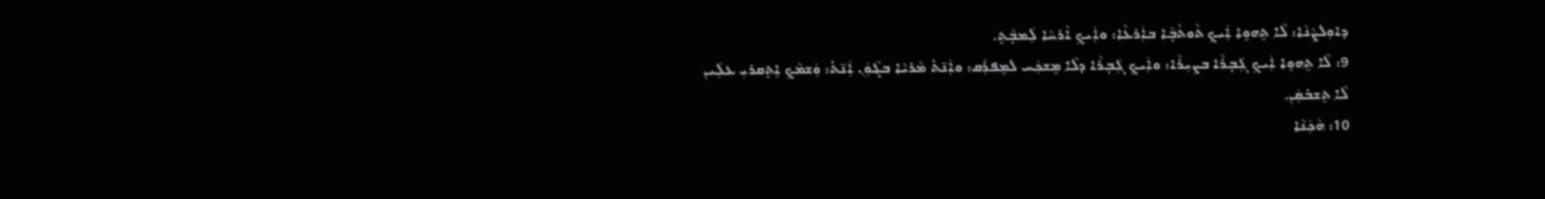ܕܐܘܼܠܨܵܢܵܐ: ܠܵܐ ܬܸܗܘܸܐ ܐܲܝܟ݂ ܬܵܘܬܵܒ̣ܵܐ ܒܐܲܪܥܵܐ: ܘܐܲܝܟ݂ ܐܵܪܚܵܐ ܠܲܡܒ̣ܵܬ̣.
9: ܠܵܐ ܬܸܗܘܸܐ ܐܲܝܟ݂ ܓܲܒ̣ܪܵܐ ܒܨܝܼܪܵܐ: ܘܐܲܝܟ݂ ܓܲܒ̣ܪܵܐ ܕܠܵܐ ܡܸܫܟܲܚ ܠܡܸܦܪܲܩ: ܘܐܲܢ̄ܬ̇ ܡܵܪܝܵܐ ܒܓܵܘܲܢ ܐܲܢ̄ܬ̇: ܘܲܫܡܵܟ݂ ܐܸܬ̣ܩܪܝܼ ܥܠܲܝܢ ܠܵܐ ܬܸܫܒ̇ܩܲܢ.
10: ܗܵܟܲܢܵܐ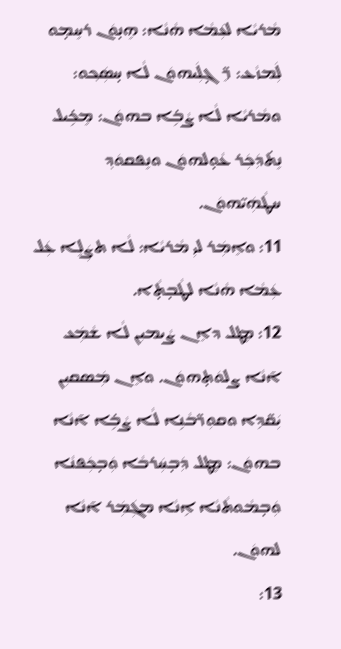ܡܵܪܝܵܐ ܠܥܲܡܵܐ ܗܵܢܵܐ: ܗܸܢ̣ܘܿܢ ܪܚܸܡ̣ܘ ܠܲܡܙܵܥ: ܖܸ̈ܓ̣ܠܲܝܗܘܿܢ ܠܵܐ ܚ̣ܣܲܟ݂ܘ: ܘܡܵܪܝܵܐ ܠܵܐ ܨܵܒܹ̇ܐ ܒܗܘܿܢ: ܡܸܟܹ̇ܝܠ ܢܸܬ̇ܕܲܟܲܪ ܥܵܘ̣ܠܗܘܿܢ ܘܢܸܦܩܘܿܕ݂ ܚܛܵܗܲܝ̈ܗܘܿܢ.
11: ܘܐܸܡܲܪ ܠܝܼ ܡܵܪܝܵܐ: ܠܵܐ ܬܨܲܠܸܐ ܥܲܠ ܥܲܡܵܐ ܗܵܢܵܐ ܠܛܵܒ̣ܬ̣ܵܐ.
12: ܡܸܛܠ ܕܐܸܢ ܨܵܝܡܝܼܢ ܠܵܐ ܫܵܡܲܥ ܐ̄ܢܵܐ ܨܠܘܿܬ̣ܗܘܿܢ. ܘܐܸܢ ܡܲܣܩܝܼܢ ܝܲܩ̈ܕܹܐ ܘܩܘܼܖ̈ܒܵܢܹܐ ܠܵܐ ܨܵܒܹ̇ܐ ܐ̄ܢܵܐ ܒܗܘܿܢ: ܡܸܛܠ ܕܲܒ̣ܚܲܪܒܵܐ ܘܲܒ̣ܟܲܦܢܵܐ ܘܲܒ̣ܡܵܘܬܵܢܵܐ ܐܹܢܵܐ ܡܓܲܡܲܪ ܐ̄ܢܵܐ ܠܗܘܿܢ.
13: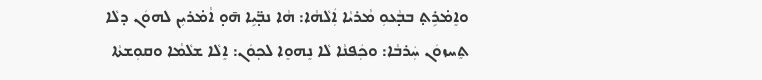ܘܐܸܡ̇ܪܹܬ̣ ܒܒ̣ܵܥܘܼ ܡܵܪܝܵܐ ܐܲܠܵܗܵܐ: ܗܵܐ ܢܒ̣̈ܝܹܐ ܗ̄ܘ̣ ܐܵܡ̇ܪܝܼܢ ܠܗܘܿܢ ܕܠܵܐ ܬܸܚܙܘܿܢ ܚܲܪܒܵܐ: ܘܟܲܦܢܵܐ ܠܵܐ ܢܸܗܘܸܐ ܠܟ݂ܘܿܢ: ܐܸܠܵܐ ܫܠܵܡܵܐ ܘܩܘܼܫܬܵܐ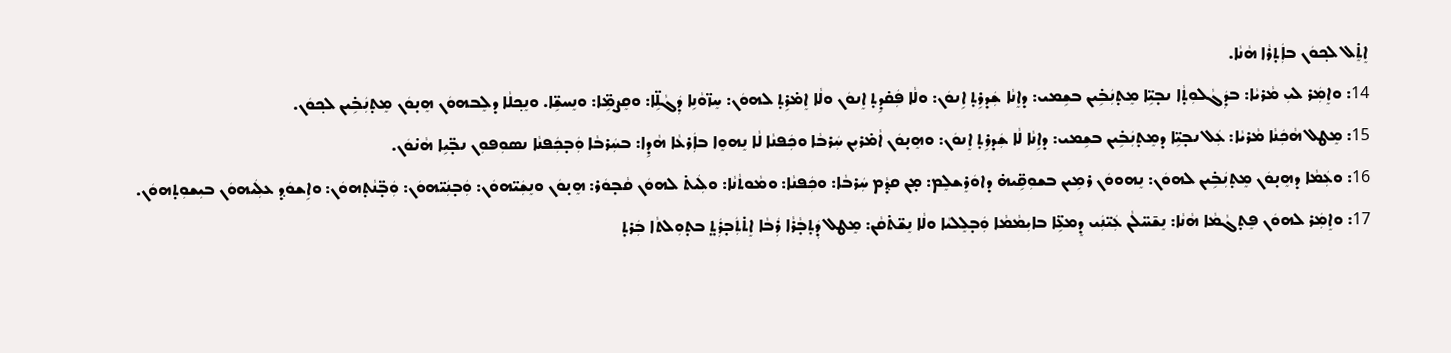ܐܸܬܸ̇ܠ ܠܟ݂ܘܿܢ ܒܐܲܬ̣ܪܵܐ ܗܵܢܵܐ.
14: ܘܐܸܡܲܪ ܠܝܼ ܡܵܪܝܵܐ: ܒܕܲܓܵܠܘܼܬ̣ܵܐ ܢܒ̣ܝܹ̈ܐ ܡܸܬ̣ܢܲܒܹ̇ܝܢ ܒܫܹܡܝ: ܕܐܸܢܵܐ ܫܲܕܪܹܬ̣ ܐܹܢܘܿܢ: ܘܠܵܐ ܦܲܩ̇ܕܹܬ̣ ܐܸܢܘܿܢ ܘܠܵܐ ܐܸܡ̇ܪܹܬ̣ ܠܗܘܿܢ: ܚܸܙ̈ܘܵܢܹܐ ܕܲܓܵܠܹ̈ܐ: ܘܩܸܨܡܹ̈ܐ: ܘܢܸܚܫܹ̈ܐ. ܘܢܸܟ݂ܠܵܐ ܕܠܸܒܗܘܿܢ ܗܸܢ̣ܘܿܢ ܡܸܬ̣ܢܲܒܹ̇ܝܢ ܠܟ݂ܘܿܢ.
15: ܡܸܛܠ ܗܵܟܲܢܵܐ ܡܵܪܝܵܐ: ܥܲܠ ܢܒ̣ܝܹ̈ܐ ܕܡܸܬ̣ܢܲܒܹ̇ܝܢ ܒܫܹܡܝ: ܕܐܹܢܵܐ ܠܵܐ ܫܲܕܪܹܬ̣ ܐܸܢܘܿܢ: ܘܗܸܢ̣ܘܿܢ ܐܵܡ̇ܪܝܼܢ ܚܲܪܒܵܐ ܘܟܲܦܢܵܐ ܠܵܐ ܢܸܗܘܸܐ ܒܐܲܪܥܵܐ ܗܵܕܹܐ: ܒܚܲܪܒܵܐ ܘܲܒ̣ܟܲܦܢܵܐ ܢܣܘܼܦܘܼܢ ܢܒ̣̈ܝܹܐ ܗܵܢ̇ܘܿܢ.
16: ܘܥܲܡܵܐ ܕܗܸܢ̣ܘܿܢ ܡܸܬ̣ܢܲܒܹ̇ܝܢ ܠܗܘܿܢ: ܢܸܗܘܘܿܢ ܪܡܹܝܢ ܒܫܘܼܩܹ̈ܝܗ̇ ܕܐܘܿܪܸܫܠܸܡ: ܡ̣ܢ ܩܕ݂ܵܡ ܚܲܪܒܵܐ: ܘܟܲܦܢܵܐ: ܘܡܵܘܬܵܢܵܐ: ܘܠܲܝܬ̇ ܠܗܘܿܢ ܩܵܒ̣ܘܿܪ: ܗܸܢ̣ܘܿܢ ܘܢܸܫܲܝ̈ܗܘܿܢ: ܘܲܒ̣ܢܲܝ̈ܗܘܿܢ: ܘܲܒ̣̈ܢܵܬ̣ܗܘܿܢ: ܘܐܹܫܘܿܕ݂ ܥܠܲܝܗܘܿܢ ܒܝܼܫܘܼܬ̣ܗܘܿܢ.
17: ܘܐܸܡܲܪ ܠܗܘܿܢ ܦܸܬ̣ܓܵܡܵܐ ܗܵܢܵܐ: ܢܸܫ̄ܚ̈ܠܵܢ ܥܲܝ̈ܢܲܝ ܕܸܡܥܹ̈ܐ ܒܐܝܼܡܵܡܵܐ ܘܲܒ̣ܠܸܠܝܵܐ ܘܠܵܐ ܢܸܫ̈ܬ̇ܩܵܢ: ܡܸܛܠ ܕܲܬ̣ܒ̣ܵܪܵܐ ܪܲܒܵܐ ܐܸܬ̇ܬܲܒ̣ܪܲܬ̤ ܒܬ̣ܘܼܠܬܵܐ ܒܲܪܬ̣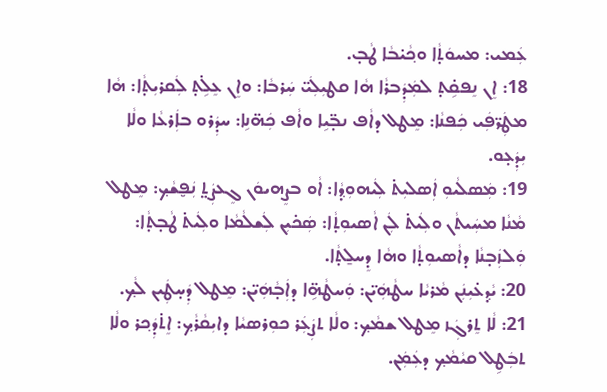ܥܲܡܝ: ܡܚܘܿܬ̣ܵܐ ܘܟ݂ܵܝ̇ܒܵܐ ܛܵܒ̣.
18: ܐܸܢ ܢܸܦܩܹ̇ܬ̣ ܠܡܲܕܲܒܪܵܐ ܗܵܐ ܩܛܝܼܠܲܝ̈ ܚܲܪܒܵܐ: ܘܐܸܢ ܥܸܠܹ̇ܬ̣ ܠܲܩܪܝܼܬ̣ܵܐ: ܗܵܐ ܡܛܲܖ̈ܦܲܝ ܟܲܦܢܵܐ: ܡܸܛܠ ܕܐܵܦ ܢܒ̣̈ܝܹܐ ܘܐܵܦ ܟܲܗ̈ܢܹܐ: ܚܕܲܪܘ ܒܐܲܪܥܵܐ ܘܠܵܐ ܝܼܕܲܥ̣ܘ.
19: ܡܲܣܠܵܝܘܼ ܐܲܣܠܝܼܬ̇ ܠܲܝܗܘܼܕ݂ܵܐ: ܐܵܘ ܒܨܸܗܝܘܿܢ ܓܸܥܨܲܬ̤ ܢܲܦ̮ܫܵܟ݂: ܡܸܛܠ ܡܵܢܵܐ ܡܚܲܝܬܵܢ ܘܠܲܝܬ̇ ܠܲܢ ܐܵܣܝܘܼܬ̣ܵܐ: ܣܲܟ̇ܝܼܢ ܠܲܫܠܵܡܵܐ ܘܠܲܝܬ̇ ܛܵܒ̣ܬ̣ܵܐ: ܘܲܠܙܲܒ̣ܢܵܐ ܕܐܵܣܝܘܼܬ̣ܵܐ ܘܗܵܐ ܕܸܚܠ̱ܬ̣ܵܐ.
20: ܝܵܕ݂ܥ̇ܝܼܢܲܢ ܡܵܪܝܵܐ ܚܛܵܗܲܝ̈ܢ: ܘܲܚܛܵܗܹ̈ܐ ܕܐܲܒ̣ܵܗܲܝ̈ܢ: ܡܸܛܠ ܕܲܚ̣ܛܲܝܢ ܠܵܟ݂.
21: ܠܵܐ ܬܸܪܓܲܙ ܡܸܛܠ ܫܡܵܟ݂: ܘܠܵܐ ܬܨܲܥܲܪ ܟܘܼܪܣܝܵܐ ܕܐܝܼܩܵܪܵܟ݂: ܐܸܬ̇ܕܲܟ݂ܪ ܘܠܵܐ ܬܒܲܛܹܠ ܩܝܵܡܵܟ݂ ܕܥܲܡܲܢ.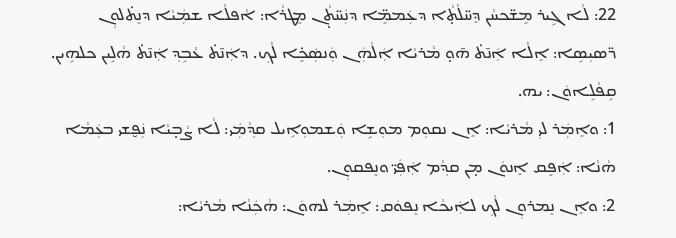22: ܠܵܐ ܓܹܝܪ ܡܸܫ̈ܟܚܵܢ ܕܸܚ̈ܠܵܬ̣ܵܐ ܕܥܲܡܡܸ̈ܐ ܕܢܲܚ̈ܬ̣ܵܢ ܡܸܛܪܵܐ: ܐܵܦܠܵܐ ܫܡܲܝܵܐ ܕܢܸܬ̇ܠܘܼܢ ܖ̈ܣܝܼܣܹܐ: ܐܸܠܵܐ ܐܲܢ̄ܬ̇ ܗ̄ܘ̣ ܡܵܪܝܵܐ ܐܲܠܵܗܲܢ ܘܲܢܣܲܟܸ̇ܐ ܠܵܟ݂. ܕܐܲܢ̄ܬ̇ ܥܵܒܹܕ݂ ܐܲܢ̄ܬ̇ ܗܵܠܹܝܢ ܟܠܗܹܝܢ.
ܩܹܦܵܠܹܐܘܿܢ: ܝܗ.
1: ܘܐܸܡܲܪ ܠܝܼ ܡܵܪܝܵܐ: ܐܸܢ ܢܩܘܼܡ ܡܘܼܫܹܐ ܘܲܫܡܘܼܐܹܝܠ ܩܕ݂ܵܡܲܝ: ܠܵܐ ܨܵܒ̣ܝܵܐ ܢܲܦ̮ܫܝ ܒܥܲܡܵܐ ܗܵܢܵܐ: ܐܲܦܸܩ ܐܸܢܘܿܢ ܡ̣ܢ ܩܕ݂ܵܡ ܐܲܦܲܝ̈ ܘܢܸܦܩܘܼܢ.
2: ܘܐܸܢ ܢܸܡܪܘܼܢ ܠܵܟ݂ ܠܐܲܝܟܵܐ ܢܸܦܘܿܩ: ܐܸܡܲܪ ܠܗܘܿܢ: ܗܵܟܲܢܵܐ ܡܵܪܝܵܐ: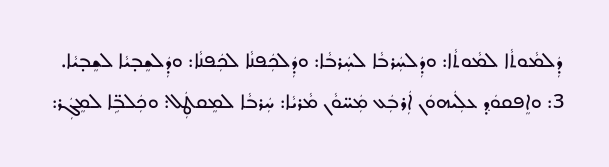ܕܲܠܡܵܘܬܵܐ ܠܡܵܘܬܵܐ: ܘܕܲܠܚܲܪܒܵܐ ܠܚܲܪܒܵܐ: ܘܕܲܠܟܲܦܢܵܐ ܠܟܲܦܢܵܐ: ܘܕܲܠܫܸܒ̣ܝܵܐ ܠܫܸܒ̣ܝܵܐ.
3: ܘܐܸܦܩܘܿܕ݂ ܥܠܲܝܗܘܿܢ ܐܲܪܒܲܥ ܡܲܚ̈ܘܵܢ ܡܵܪܝܵܐ: ܚܲܪܒܵܐ ܠܡܸܩܛܲܠ: ܘܟܲܠܒܹ̈ܐ ܠܡܸܓܲܪ: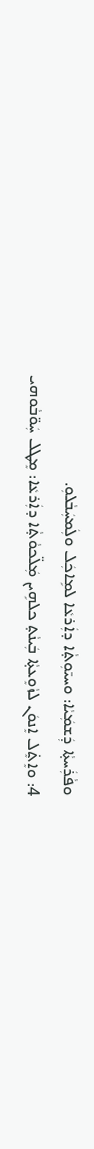ܘܦܵܪܲܚܬ̣ܵܐ ܕܲܫܡܲܝܵܐ: ܘܚܝ̄ܘܼܬ̣ܵܐ ܕܐܲܪܥܵܐ ܠܡܹܐܟܲܠ ܘܠܲܡܚܲܒܵܠܘܼ.
4: ܘܐܸܬܸ̇ܠ ܐܸܢܘܿܢ ܠܙܵܘܸܥܬ̣ܵܐ ܒܲܝܢܵܬ̣ ܟܠܗܹܝܢ ܡܲܠ̈ܟܘܵܬ̣ܵܐ ܕܐܲܪܥܵܐ: ܡܸܛܠ ܚܲܘ̈ܒܵܘܗܝ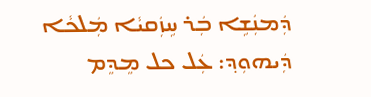ܕܲܡܢܲܫܹܐ ܒܲܪ ܚܹܙܲܩܝܵܐ ܡܲܠܟܵܐ ܕܲܝܗܘܼܕ݂: ܥܲܠ ܟܠ ܡܸܕܸܡ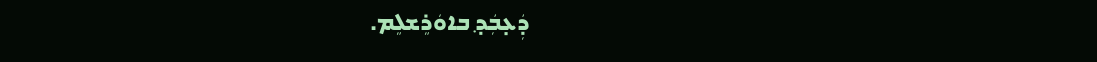ܕܲܥ̣ܒܲܕ݂ ܒܐܘܿܪܸܫܠܸܡ.